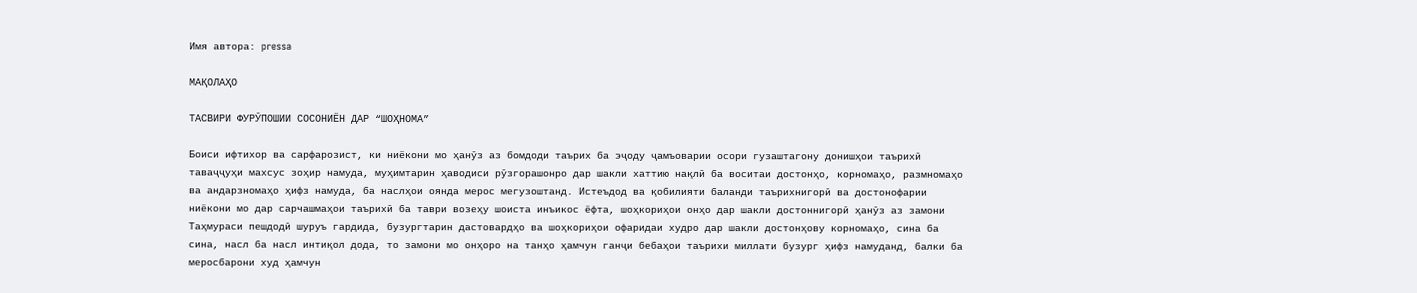Имя автора: pressa

МАҚОЛАҲО

ТАСВИРИ ФУРӮПОШИИ СОСОНИЁН ДАР “ШОҲНОМА”

Боиси ифтихор ва сарфарозист, ки ниёкони мо ҳанӯз аз бомдоди таърих ба эҷоду ҷамъоварии осори гузаштагону донишҳои таърихӣ таваҷҷуҳи махсус зоҳир намуда, муҳимтарин ҳаводиси рӯзгорашонро дар шакли хаттию нақлӣ ба воситаи достонҳо, корномаҳо, размномаҳо ва андарзномаҳо ҳифз намуда, ба наслҳои оянда мерос мегузоштанд. Истеъдод ва қобилияти баланди таърихнигорӣ ва достонофарии ниёкони мо дар сарчашмаҳои таърихӣ ба таври возеҳу шоиста инъикос ёфта, шоҳкориҳои онҳо дар шакли достоннигорӣ ҳанӯз аз замони Таҳмураси пешдодӣ шуруъ гардида, бузургтарин дастовардҳо ва шоҳкориҳои офаридаи худро дар шакли достонҳову корномаҳо, сина ба сина, насл ба насл интиқол дода, то замони мо онҳоро на танҳо ҳамчун ганҷи бебаҳои таърихи миллати бузург ҳифз намуданд, балки ба меросбарони худ ҳамчун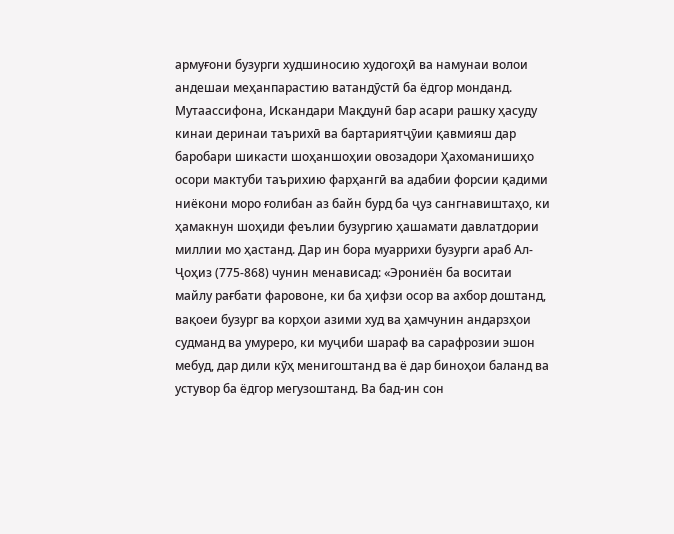армуғони бузурги худшиносию худогоҳӣ ва намунаи волои андешаи меҳанпарастию ватандӯстӣ ба ёдгор монданд. Мутаассифона, Искандари Мақдунӣ бар асари рашку ҳасуду кинаи деринаи таърихӣ ва бартариятҷӯии қавмияш дар баробари шикасти шоҳаншоҳии овозадори Ҳахоманишиҳо осори мактуби таърихию фарҳангӣ ва адабии форсии қадими ниёкони моро ғолибан аз байн бурд ба ҷуз сангнавиштаҳо, ки ҳамакнун шоҳиди феълии бузургию ҳашамати давлатдории миллии мо ҳастанд. Дар ин бора муаррихи бузурги араб Ал-Ҷоҳиз (775-868) чунин менависад: «Эрониён ба воситаи майлу рағбати фаровоне, ки ба ҳифзи осор ва ахбор доштанд, вақоеи бузург ва корҳои азими худ ва ҳамчунин андарзҳои судманд ва умуреро, ки муҷиби шараф ва сарафрозии эшон мебуд, дар дили кӯҳ менигоштанд ва ё дар биноҳои баланд ва устувор ба ёдгор мегузоштанд. Ва бад-ин сон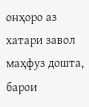онҳоро аз хатари завол маҳфуз дошта, барои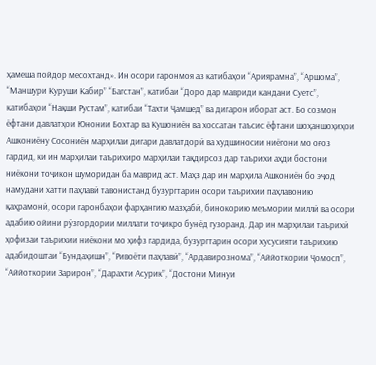ҳамеша пойдор месохтанд». Ин осори гаронмоя аз катибаҳои “Ариярамна”, “Аршома”, “Маншури Куруши Кабир” “Багстан”, катибаи “Доро дар мавриди кандани Суетс”, катибаҳои “Нақши Рустам”, катибаи “Тахти Ҷамшед” ва дигарон иборат аст. Бо созмон ёфтани давлатҳои Юнонии Бохтар ва Кушониён ва хоссатан таъсис ёфтани шоҳаншоҳиҳои Ашкониёну Сосониён марҳилаи дигари давлатдорӣ ва худшиносии ниёгони мо оғоз гардид, ки ин марҳилаи таърихиро марҳилаи тақдирсоз дар таърихи аҳди бостони ниёкони тоҷикон шуморидан ба маврид аст. Маҳз дар ин марҳила Ашкониён бо эҷод намудани хатти паҳлавӣ тавонистанд бузургтарин осори таърихии паҳлавонию қаҳрамонӣ, осори гаронбаҳои фарҳангию мазҳабӣ, бинокорию меъмории миллӣ ва осори адабию ойини рӯзгордории миллати тоҷикро бунёд гузоранд. Дар ин марҳилаи таърихӣ ҳофизаи таърихии ниёкони мо ҳифз гардида, бузургтарин осори хусусияти таърихию адабидоштаи “Бундаҳишн”, “Ривоёти паҳлавӣ”, “Ардавирознома”, “Аййоткории Ҷомосп”, “Аййоткории Зарирон”, “Дарахти Асурик”, “Достони Минуи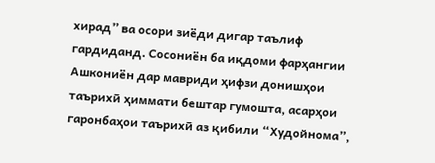хирад” ва осори зиёди дигар таълиф гардиданд. Сосониён ба иқдоми фарҳангии Ашкониён дар мавриди ҳифзи донишҳои таърихӣ ҳиммати бештар гумошта, асарҳои гаронбаҳои таърихӣ аз қибили “Худойнома”,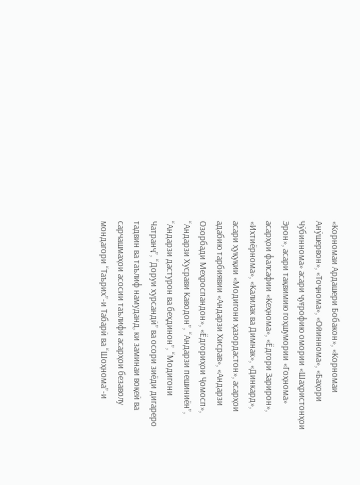«Корномаи Ардашери Бобакон», «Корномаи Анӯшервон», «Тоҷнома», «Ойиннома», «Баҳори Чӯбиннома» асари ҷуғрофию омории «Шаҳристонҳои Эрон», асари тақвимию гоҳшумории «Гоҳнома» асарҳои фалсафии «Кеҳнома», «Ёдгори Зарирон», «Ихтиёрнома», «Калилак ва Димнак», «Динкард», асари ҳуқуқии «Модигони ҳазордастон», асарҳои адабию тарбиявии «Андарзи Хисрав», «Андарзи Озорбади Меҳроспандон», «Ёдгориҳои Ҷомосп», “Андарзи Хусрави Каводон”, “Андарзи пешиниён”, “Андарзи дастурон ва беҳдинон”, “Модигони Чатранҷ”, “Доруи хурсандӣ” ва осори зиёди дигареро тадвин ва таълиф намуданд, ки заминаи воқеӣ ва сарчашмаҳои асосии таълифи асарҳои безаволу мондагори “Таърих”-и Табарӣ ва “Шоҳнома”-и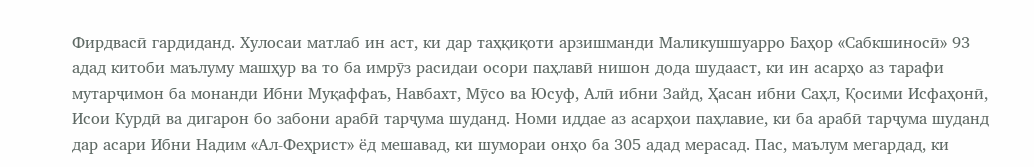Фирдвасӣ гардиданд. Хулосаи матлаб ин аст, ки дар таҳқиқоти арзишманди Маликушшуарро Баҳор «Сабкшиносӣ» 93 адад китоби маълуму машҳур ва то ба имрӯз расидаи осори паҳлавӣ нишон дода шудааст, ки ин асарҳо аз тарафи мутарҷимон ба монанди Ибни Муқаффаъ, Навбахт, Мӯсо ва Юсуф, Алӣ ибни Зайд, Ҳасан ибни Саҳл, Қосими Исфаҳонӣ, Исои Курдӣ ва дигарон бо забони арабӣ тарҷума шуданд. Номи иддае аз асарҳои паҳлавие, ки ба арабӣ тарҷума шуданд дар асари Ибни Надим «Ал-Феҳрист» ёд мешавад, ки шумораи онҳо ба 305 адад мерасад. Пас, маълум мегардад, ки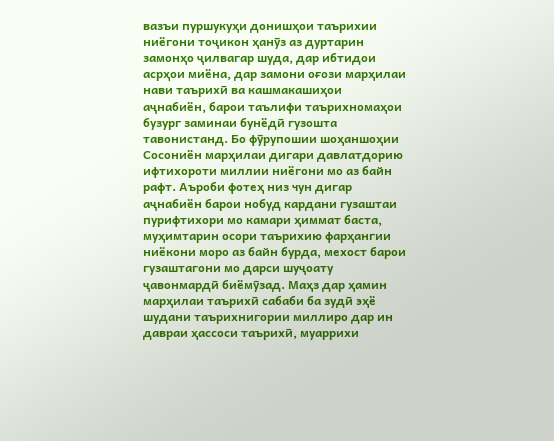вазъи пуршукуҳи донишҳои таърихии ниёгони тоҷикон ҳанӯз аз дуртарин замонҳо ҷилвагар шуда, дар ибтидои асрҳои миёна, дар замони оғози марҳилаи нави таърихӣ ва кашмакашиҳои аҷнабиён, барои таълифи таърихномаҳои бузург заминаи бунёдӣ гузошта тавонистанд. Бо фӯрупошии шоҳаншоҳии Сосониён марҳилаи дигари давлатдорию ифтихороти миллии ниёгони мо аз байн рафт. Аъроби фотеҳ низ чун дигар аҷнабиён барои нобуд кардани гузаштаи пурифтихори мо камари ҳиммат баста, муҳимтарин осори таърихию фарҳангии ниёкони моро аз байн бурда, мехост барои гузаштагони мо дарси шуҷоату ҷавонмардӣ биёмӯзад. Маҳз дар ҳамин марҳилаи таърихӣ сабаби ба зудӣ эҳё шудани таърихнигории миллиро дар ин давраи ҳассоси таърихӣ, муаррихи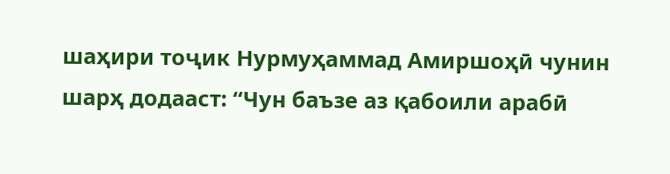шаҳири тоҷик Нурмуҳаммад Амиршоҳӣ чунин шарҳ додааст: “Чун баъзе аз қабоили арабӣ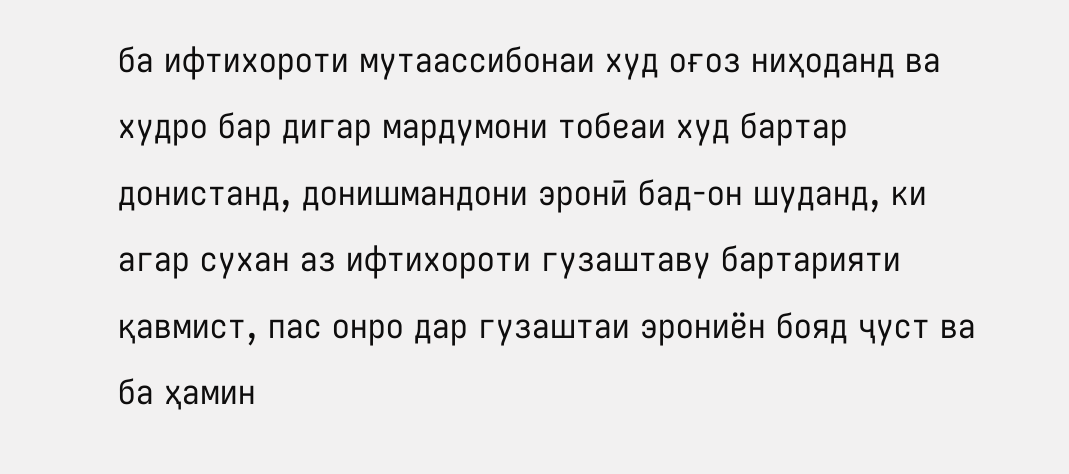ба ифтихороти мутаассибонаи худ оғоз ниҳоданд ва худро бар дигар мардумони тобеаи худ бартар донистанд, донишмандони эронӣ бад-он шуданд, ки агар сухан аз ифтихороти гузаштаву бартарияти қавмист, пас онро дар гузаштаи эрониён бояд ҷуст ва ба ҳамин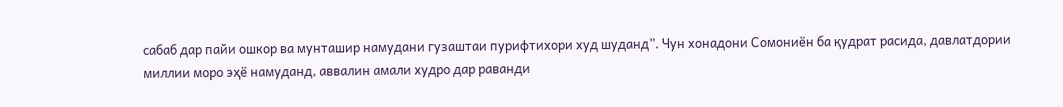сабаб дар пайи ошкор ва мунташир намудани гузаштаи пурифтихори худ шуданд”. Чун хонадони Сомониён ба қудрат расида, давлатдории миллии моро эҳё намуданд, аввалин амали худро дар раванди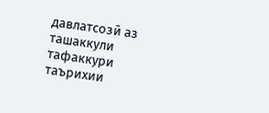давлатсозӣ аз ташаккули тафаккури таърихии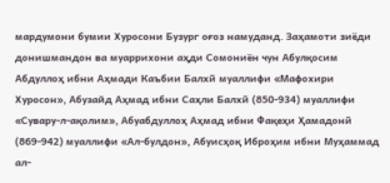мардумони бумии Хуросони Бузург оғоз намуданд. Заҳамоти зиёди донишмандон ва муаррихони аҳди Сомониён чун Абулқосим Абдуллоҳ ибни Аҳмади Каъбии Балхӣ муаллифи «Мафохири Хуросон», Абузайд Аҳмад ибни Саҳли Балхӣ (850-934) муаллифи «Сувару-л-ақолим», Абуабдуллоҳ Аҳмад ибни Фақеҳи Ҳамадонӣ (869-942) муаллифи «Ал-булдон», Абуисҳоқ Иброҳим ибни Муҳаммад ал-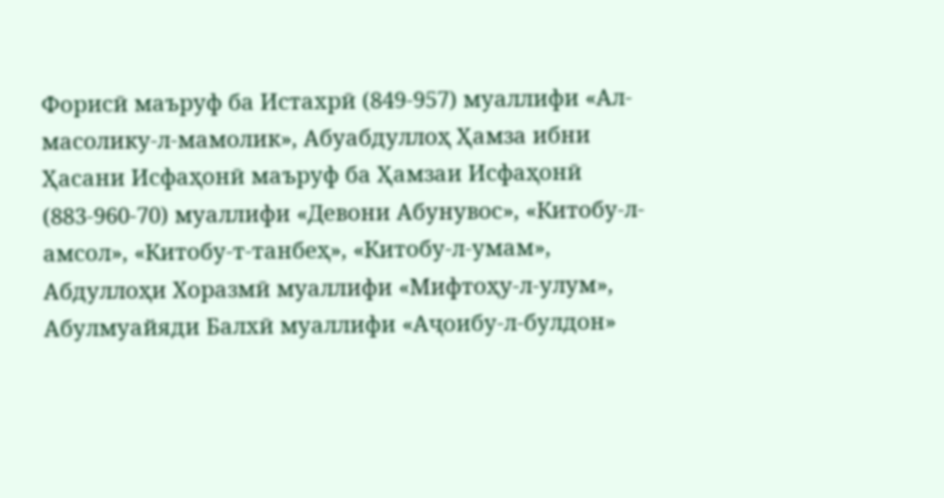Форисӣ маъруф ба Истахрӣ (849-957) муаллифи «Ал-масолику-л-мамолик», Абуабдуллоҳ Ҳамза ибни Ҳасани Исфаҳонӣ маъруф ба Ҳамзаи Исфаҳонӣ (883-960-70) муаллифи «Девони Абунувос», «Китобу-л-амсол», «Китобу-т-танбеҳ», «Китобу-л-умам», Абдуллоҳи Хоразмӣ муаллифи «Мифтоҳу-л-улум», Абулмуайяди Балхӣ муаллифи «Аҷоибу-л-булдон»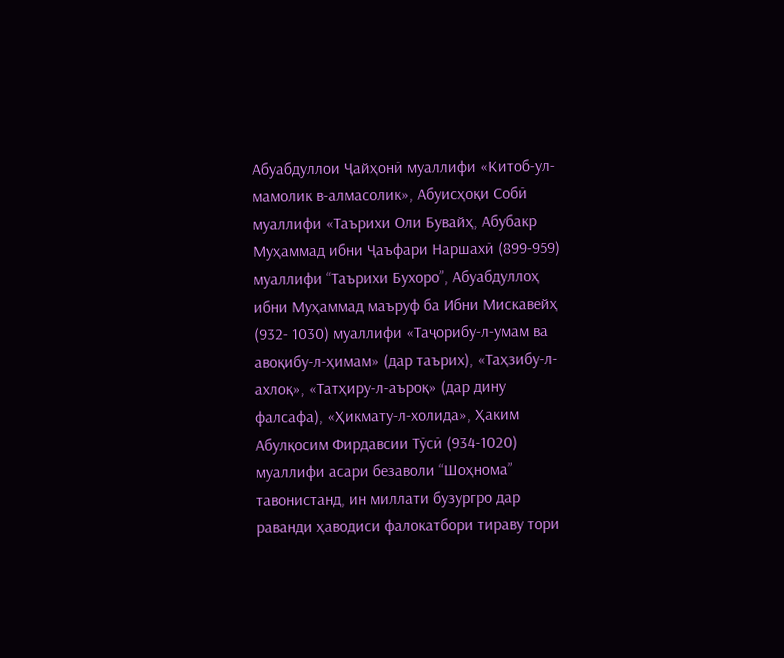Абуабдуллои Ҷайҳонӣ муаллифи «Китоб-ул-мамолик в-алмасолик», Абуисҳоқи Собӣ муаллифи «Таърихи Оли Бувайҳ, Абубакр Муҳаммад ибни Ҷаъфари Наршахӣ (899-959) муаллифи “Таърихи Бухоро”, Абуабдуллоҳ ибни Муҳаммад маъруф ба Ибни Мискавейҳ (932- 1030) муаллифи «Таҷорибу-л-умам ва авоқибу-л-ҳимам» (дар таърих), «Таҳзибу-л-ахлоқ», «Татҳиру-л-аъроқ» (дар дину фалсафа), «Ҳикмату-л-холида», Ҳаким Абулқосим Фирдавсии Тӯсӣ (934-1020) муаллифи асари безаволи “Шоҳнома” тавонистанд, ин миллати бузургро дар раванди ҳаводиси фалокатбори тираву тори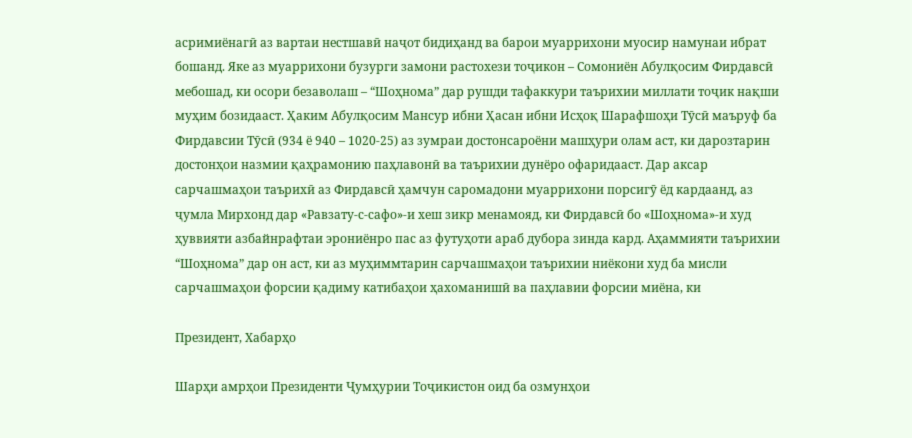асримиёнагӣ аз вартаи нестшавӣ наҷот бидиҳанд ва барои муаррихони муосир намунаи ибрат бошанд. Яке аз муаррихони бузурги замони растохези тоҷикон – Сомониён Абулқосим Фирдавсӣ мебошад, ки осори безаволаш – “Шоҳнома” дар рушди тафаккури таърихии миллати тоҷик нақши муҳим бозидааст. Ҳаким Абулқосим Мансур ибни Ҳасан ибни Исҳоқ Шарафшоҳи Тӯсӣ маъруф ба Фирдавсии Тӯсӣ (934 ё 940 – 1020-25) аз зумраи достонсароёни машҳури олам аст, ки дарозтарин достонҳои назмии қаҳрамонию паҳлавонӣ ва таърихии дунёро офаридааст. Дар аксар сарчашмаҳои таърихӣ аз Фирдавсӣ ҳамчун саромадони муаррихони порсигӯ ёд кардаанд, аз ҷумла Мирхонд дар «Равзату-с-сафо»-и хеш зикр менамояд, ки Фирдавсӣ бо «Шоҳнома»-и худ ҳуввияти азбайнрафтаи эрониёнро пас аз футуҳоти араб дубора зинда кард. Аҳаммияти таърихии “Шоҳнома” дар он аст, ки аз муҳиммтарин сарчашмаҳои таърихии ниёкони худ ба мисли сарчашмаҳои форсии қадиму катибаҳои ҳахоманишӣ ва паҳлавии форсии миёна, ки

Президент, Хабарҳо

Шарҳи амрҳои Президенти Ҷумҳурии Тоҷикистон оид ба озмунҳои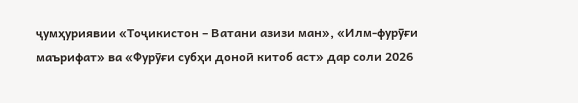ҷумҳуриявии «Тоҷикистон – Ватани азизи ман», «Илм-фурӯғи маърифат» ва «Фурӯғи субҳи доноӣ китоб аст» дар соли 2026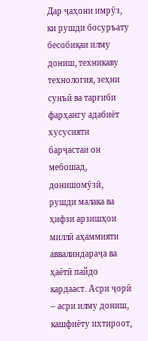Дар ҷаҳони имрӯз, ки рушди босуръату бесобиқаи илму дониш, техникаву технология, зеҳни сунъӣ ва тарғиби фарҳангу адабиёт хусусияти барҷастаи он мебошад, донишомӯзӣ, рушди малака ва ҳифзи арзишҳои миллӣ аҳаммияти аввалиндараҷа ва ҳаётӣ пайдо кардааст. Асри ҷорӣ – асри илму дониш, кашфиёту ихтироот,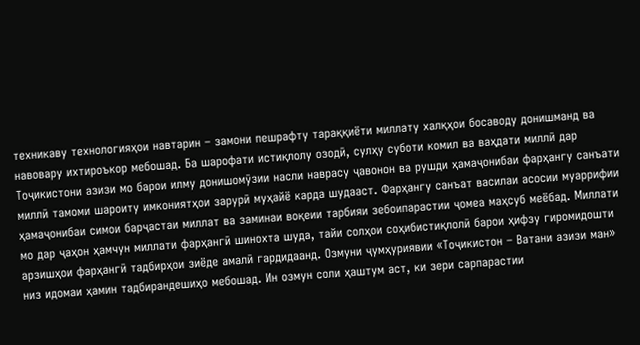техникаву технологияҳои навтарин – замони пешрафту тараққиёти миллату халқҳои босаводу донишманд ва навовару ихтироъкор мебошад. Ба шарофати истиқлолу озодӣ, сулҳу суботи комил ва ваҳдати миллӣ дар Тоҷикистони азизи мо барои илму донишомӯзии насли наврасу ҷавонон ва рушди ҳамаҷонибаи фарҳангу санъати миллӣ тамоми шароиту имкониятҳои зарурӣ муҳайё карда шудааст. Фарҳангу санъат василаи асосии муаррифии ҳамаҷонибаи симои барҷастаи миллат ва заминаи воқеии тарбияи зебоипарастии ҷомеа маҳсуб меёбад. Миллати мо дар ҷаҳон ҳамчун миллати фарҳангӣ шинохта шуда, тайи солҳои соҳибистиқлолӣ барои ҳифзу гиромидошти арзишҳои фарҳангӣ тадбирҳои зиёде амалӣ гардидаанд. Озмуни ҷумҳуриявии «Тоҷикистон – Ватани азизи ман» низ идомаи ҳамин тадбирандешиҳо мебошад. Ин озмун соли ҳаштум аст, ки зери сарпарастии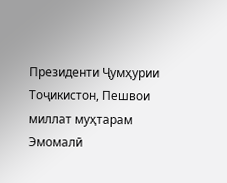Президенти Ҷумҳурии Тоҷикистон, Пешвои миллат муҳтарам Эмомалӣ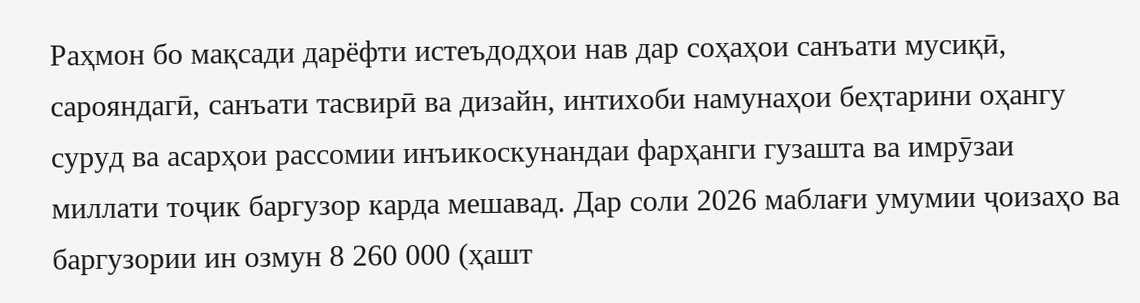Раҳмон бо мақсади дарёфти истеъдодҳои нав дар соҳаҳои санъати мусиқӣ, сарояндагӣ, санъати тасвирӣ ва дизайн, интихоби намунаҳои беҳтарини оҳангу суруд ва асарҳои рассомии инъикоскунандаи фарҳанги гузашта ва имрӯзаи миллати тоҷик баргузор карда мешавад. Дар соли 2026 маблағи умумии ҷоизаҳо ва баргузории ин озмун 8 260 000 (ҳашт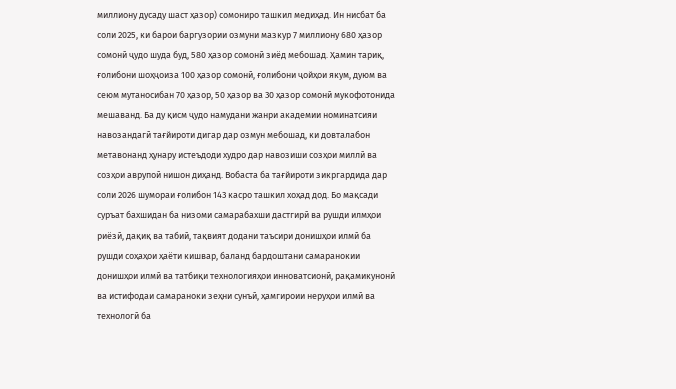миллиону дусаду шаст ҳазор) сомониро ташкил медиҳад. Ин нисбат ба соли 2025, ки барои баргузории озмуни мазкур 7 миллиону 680 ҳазор сомонӣ ҷудо шуда буд, 580 ҳазор сомонӣ зиёд мебошад. Ҳамин тариқ, ғолибони шоҳҷоиза 100 ҳазор сомонӣ, ғолибони ҷойҳои якум, дуюм ва сеюм мутаносибан 70 ҳазор, 50 ҳазор ва 30 ҳазор сомонӣ мукофотонида мешаванд. Ба ду қисм ҷудо намудани жанри академии номинатсияи навозандагӣ тағйироти дигар дар озмун мебошад, ки довталабон метавонанд ҳунару истеъдоди худро дар навозиши созҳои миллӣ ва созҳои аврупоӣ нишон диҳанд. Вобаста ба тағйироти зикргардида дар соли 2026 шумораи ғолибон 143 касро ташкил хоҳад дод. Бо мақсади суръат бахшидан ба низоми самарабахши дастгирӣ ва рушди илмҳои риёзӣ, дақиқ ва табиӣ, тақвият додани таъсири донишҳои илмӣ ба рушди соҳаҳои ҳаёти кишвар, баланд бардоштани самаранокии донишҳои илмӣ ва татбиқи технологияҳои инноватсионӣ, рақамикунонӣ ва истифодаи самараноки зеҳни сунъӣ, ҳамгироии неруҳои илмӣ ва технологӣ ба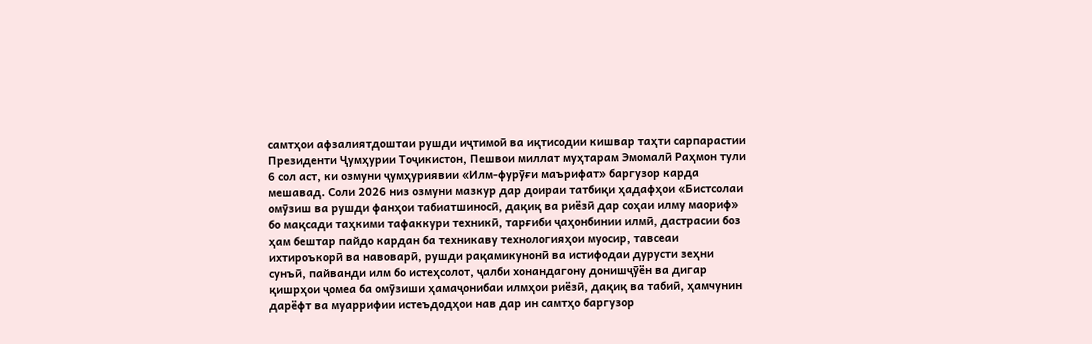самтҳои афзалиятдоштаи рушди иҷтимоӣ ва иқтисодии кишвар таҳти cарпарастии Президенти Ҷумҳурии Тоҷикистон, Пешвои миллат муҳтарам Эмомалӣ Раҳмон тули 6 сол аст, ки озмуни ҷумҳуриявии «Илм-фурӯғи маърифат» баргузор карда мешавад. Соли 2026 низ озмуни мазкур дар доираи татбиқи ҳадафҳои «Бистсолаи омӯзиш ва рушди фанҳои табиатшиносӣ, дақиқ ва риёзӣ дар соҳаи илму маориф» бо мақсади таҳкими тафаккури техникӣ, тарғиби ҷаҳонбинии илмӣ, дастрасии боз ҳам бештар пайдо кардан ба техникаву технологияҳои муосир, тавсеаи ихтироъкорӣ ва навоварӣ, рушди рақамикунонӣ ва истифодаи дурусти зеҳни сунъӣ, пайванди илм бо истеҳсолот, ҷалби хонандагону донишҷӯён ва дигар қишрҳои ҷомеа ба омӯзиши ҳамаҷонибаи илмҳои риёзӣ, дақиқ ва табиӣ, ҳамчунин дарёфт ва муаррифии истеъдодҳои нав дар ин самтҳо баргузор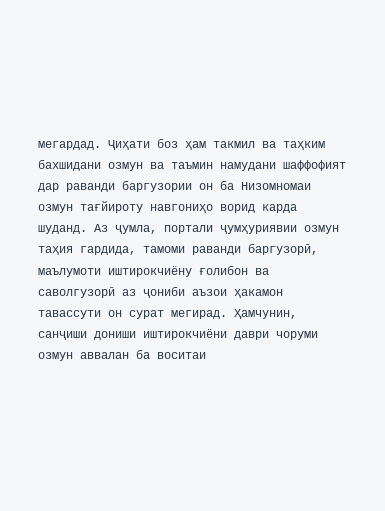мегардад. Ҷиҳати боз ҳам такмил ва таҳким бахшидани озмун ва таъмин намудани шаффофият дар раванди баргузории он ба Низомномаи озмун тағйироту навгониҳо ворид карда шуданд. Аз ҷумла, портали ҷумҳуриявии озмун таҳия гардида, тамоми раванди баргузорӣ, маълумоти иштирокчиёну ғолибон ва саволгузорӣ аз ҷониби аъзои ҳакамон тавассути он сурат мегирад. Ҳамчунин, санҷиши дониши иштирокчиёни даври чоруми озмун аввалан ба воситаи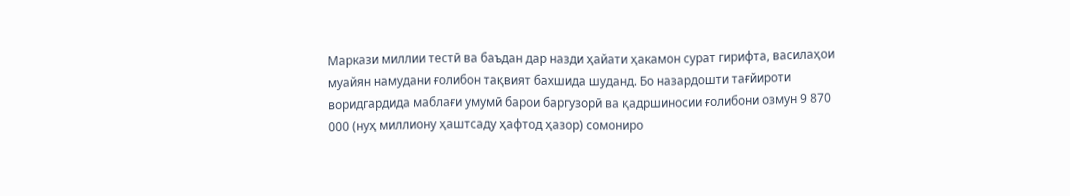Маркази миллии тестӣ ва баъдан дар назди ҳайати ҳакамон сурат гирифта, василаҳои муайян намудани ғолибон тақвият бахшида шуданд. Бо назардошти тағйироти воридгардида маблағи умумӣ барои баргузорӣ ва қадршиносии ғолибони озмун 9 870 000 (нуҳ миллиону ҳаштсаду ҳафтод ҳазор) сомониро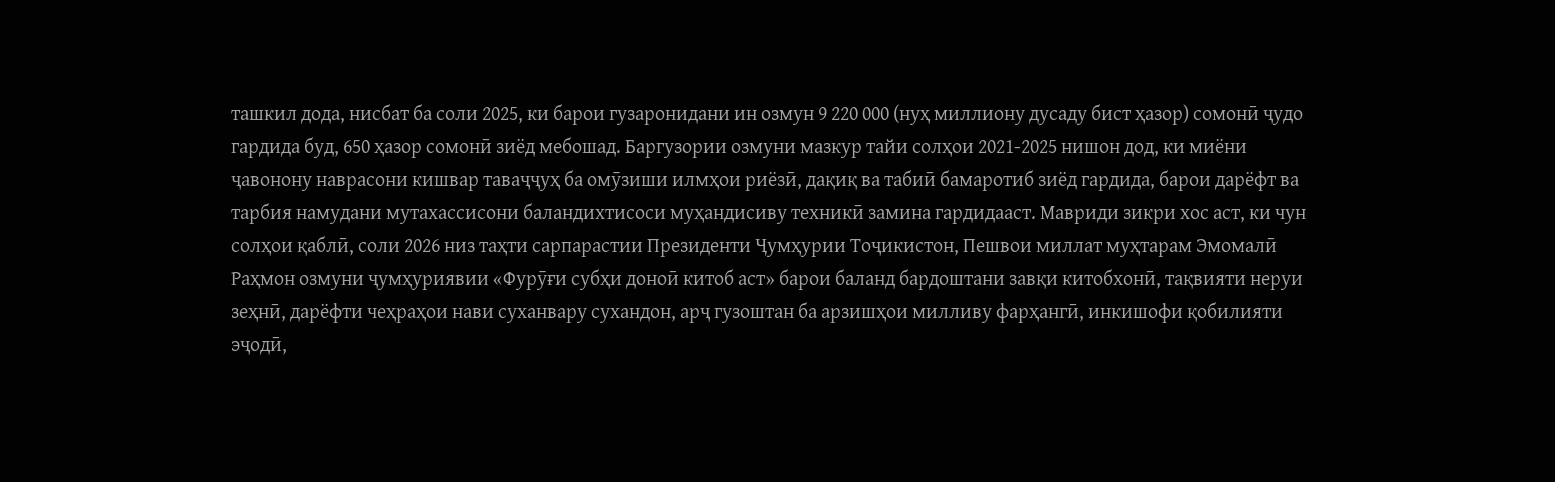ташкил дода, нисбат ба соли 2025, ки барои гузаронидани ин озмун 9 220 000 (нуҳ миллиону дусаду бист ҳазор) сомонӣ ҷудо гардида буд, 650 ҳазор сомонӣ зиёд мебошад. Баргузории озмуни мазкур тайи солҳои 2021-2025 нишон дод, ки миёни ҷавонону наврасони кишвар таваҷҷуҳ ба омӯзиши илмҳои риёзӣ, дақиқ ва табиӣ бамаротиб зиёд гардида, барои дарёфт ва тарбия намудани мутахассисони баландихтисоси муҳандисиву техникӣ замина гардидааст. Мавриди зикри хос аст, ки чун солҳои қаблӣ, соли 2026 низ таҳти cарпарастии Президенти Ҷумҳурии Тоҷикистон, Пешвои миллат муҳтарам Эмомалӣ Раҳмон озмуни ҷумҳуриявии «Фурӯғи субҳи доноӣ китоб аст» барои баланд бардоштани завқи китобхонӣ, тақвияти неруи зеҳнӣ, дарёфти чеҳраҳои нави суханвару сухандон, арҷ гузоштан ба арзишҳои милливу фарҳангӣ, инкишофи қобилияти эҷодӣ,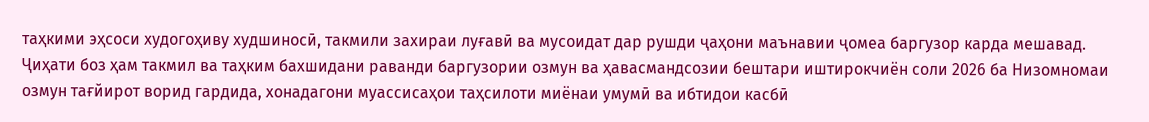таҳкими эҳсоси худогоҳиву худшиносӣ, такмили захираи луғавӣ ва мусоидат дар рушди ҷаҳони маънавии ҷомеа баргузор карда мешавад. Ҷиҳати боз ҳам такмил ва таҳким бахшидани раванди баргузории озмун ва ҳавасмандсозии бештари иштирокчиён соли 2026 ба Низомномаи озмун тағйирот ворид гардида, хонадагони муассисаҳои таҳсилоти миёнаи умумӣ ва ибтидои касбӣ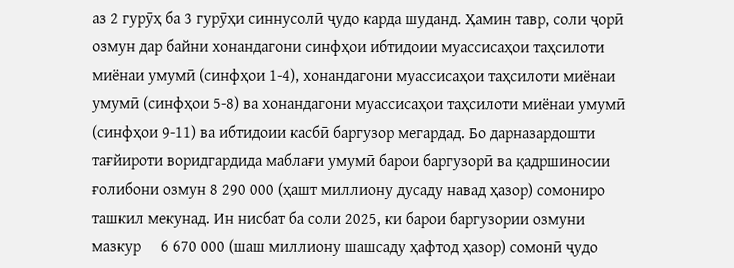аз 2 гурӯҳ ба 3 гурӯҳи синнусолӣ ҷудо карда шуданд. Ҳамин тавр, соли ҷорӣ озмун дар байни хонандагони синфҳои ибтидоии муассисаҳои таҳсилоти миёнаи умумӣ (синфҳои 1-4), хонандагони муассисаҳои таҳсилоти миёнаи умумӣ (синфҳои 5-8) ва хонандагони муассисаҳои таҳсилоти миёнаи умумӣ (синфҳои 9-11) ва ибтидоии касбӣ баргузор мегардад. Бо дарназардошти тағйироти воридгардида маблағи умумӣ барои баргузорӣ ва қадршиносии ғолибони озмун 8 290 000 (ҳашт миллиону дусаду навад ҳазор) сомониро ташкил мекунад. Ин нисбат ба соли 2025, ки барои баргузории озмуни мазкур     6 670 000 (шаш миллиону шашсаду ҳафтод ҳазор) сомонӣ ҷудо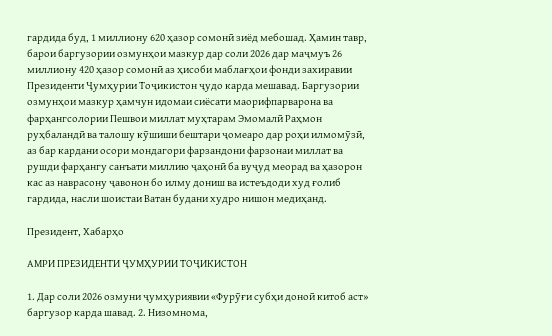гардида буд, 1 миллиону 620 ҳазор сомонӣ зиёд мебошад. Ҳамин тавр, барои баргузории озмунҳои мазкур дар соли 2026 дар маҷмуъ 26 миллиону 420 ҳазор сомонӣ аз ҳисоби маблағҳои фонди захиравии Президенти Ҷумҳурии Тоҷикистон ҷудо карда мешавад. Баргузории озмунҳои мазкур ҳамчун идомаи сиёсати маорифпарварона ва фарҳангсолории Пешвои миллат муҳтарам Эмомалӣ Раҳмон руҳбаландӣ ва талошу кӯшиши бештари ҷомеаро дар роҳи илмомӯзӣ, аз бар кардани осори мондагори фарзандони фарзонаи миллат ва рушди фарҳангу санъати миллию ҷаҳонӣ ба вуҷуд меорад ва ҳазорон кас аз наврасону ҷавонон бо илму дониш ва истеъдоди худ ғолиб гардида, насли шоистаи Ватан будани худро нишон медиҳанд.

Президент, Хабарҳо

АМРИ ПРЕЗИДЕНТИ ҶУМҲУРИИ ТОҶИКИСТОН

1. Дар соли 2026 озмуни ҷумҳуриявии «Фурӯғи субҳи доноӣ китоб аст» баргузор карда шавад. 2. Низомнома,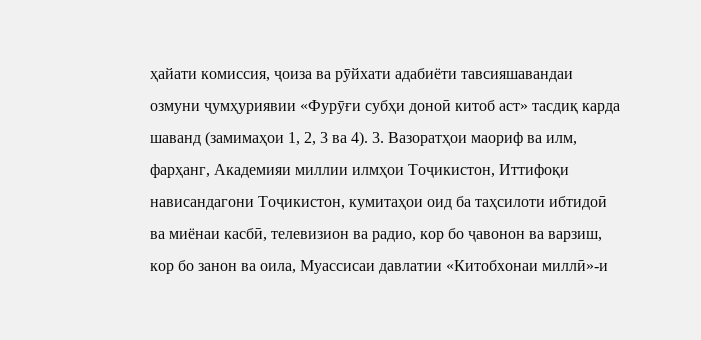ҳайати комиссия, ҷоиза ва рӯйхати адабиёти тавсияшавандаи озмуни ҷумҳуриявии «Фурӯғи субҳи доноӣ китоб аст» тасдиқ карда шаванд (замимаҳои 1, 2, 3 ва 4). 3. Вазоратҳои маориф ва илм, фарҳанг, Академияи миллии илмҳои Тоҷикистон, Иттифоқи нависандагони Тоҷикистон, кумитаҳои оид ба таҳсилоти ибтидоӣ ва миёнаи касбӣ, телевизион ва радио, кор бо ҷавонон ва варзиш, кор бо занон ва оила, Муассисаи давлатии «Китобхонаи миллӣ»-и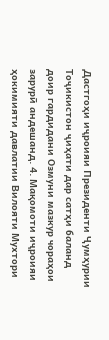Дастгоҳи иҷроияи Президенти Ҷумҳурии Тоҷикистон ҷиҳати дар сатҳи баланд доир гардидани Озмуни мазкур чораҳои зарурӣ андешанд. 4. Мақомоти иҷроияи ҳокимияти давлатии Вилояти Мухтори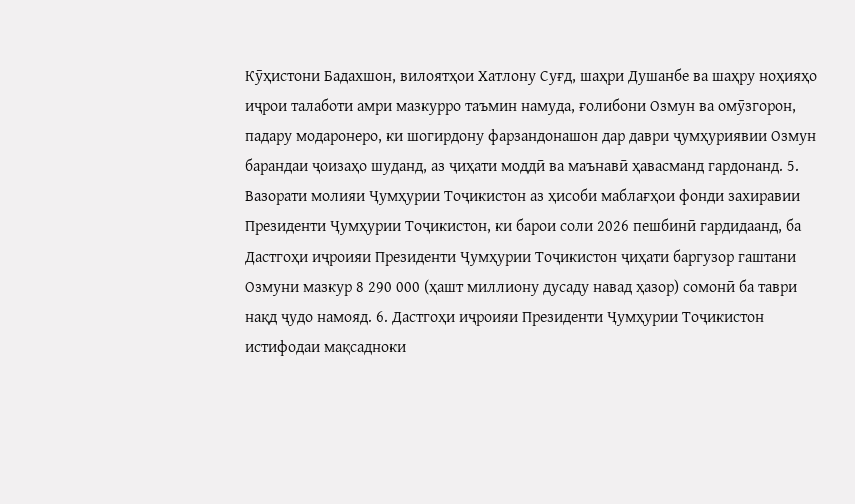Кӯҳистони Бадахшон, вилоятҳои Хатлону Суғд, шаҳри Душанбе ва шаҳру ноҳияҳо иҷрои талаботи амри мазкурро таъмин намуда, ғолибони Озмун ва омӯзгорон, падару модаронеро, ки шогирдону фарзандонашон дар даври ҷумҳуриявии Озмун барандаи ҷоизаҳо шуданд, аз ҷиҳати моддӣ ва маънавӣ ҳавасманд гардонанд. 5. Вазорати молияи Ҷумҳурии Тоҷикистон аз ҳисоби маблағҳои фонди захиравии Президенти Ҷумҳурии Тоҷикистон, ки барои соли 2026 пешбинӣ гардидаанд, ба Дастгоҳи иҷроияи Президенти Ҷумҳурии Тоҷикистон ҷиҳати баргузор гаштани Озмуни мазкур 8 290 000 (ҳашт миллиону дусаду навад ҳазор) сомонӣ ба таври нақд ҷудо намояд. 6. Дастгоҳи иҷроияи Президенти Ҷумҳурии Тоҷикистон истифодаи мақсадноки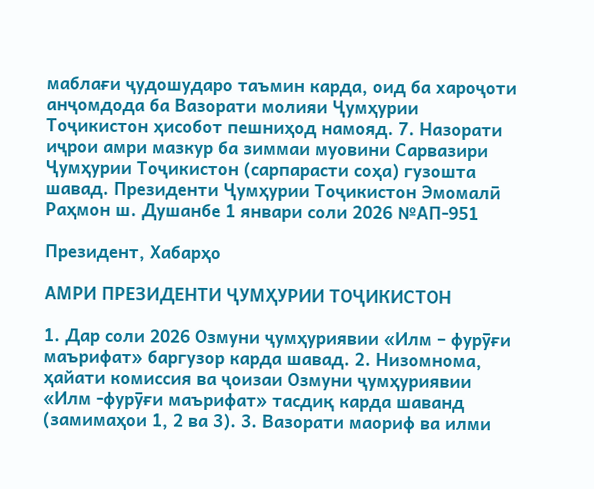маблағи ҷудошударо таъмин карда, оид ба хароҷоти анҷомдода ба Вазорати молияи Ҷумҳурии Тоҷикистон ҳисобот пешниҳод намояд. 7. Назорати иҷрои амри мазкур ба зиммаи муовини Сарвазири Ҷумҳурии Тоҷикистон (сарпарасти соҳа) гузошта шавад. Президенти Ҷумҳурии Тоҷикистон Эмомалӣ Раҳмон ш. Душанбе 1 январи соли 2026 №АП-951

Президент, Хабарҳо

АМРИ ПРЕЗИДЕНТИ ҶУМҲУРИИ ТОҶИКИСТОН

1. Дар соли 2026 Озмуни ҷумҳуриявии «Илм – фурӯғи маърифат» баргузор карда шавад. 2. Низомнома, ҳайати комиссия ва ҷоизаи Озмуни ҷумҳуриявии «Илм -фурӯғи маърифат» тасдиқ карда шаванд (замимаҳои 1, 2 ва 3). 3. Вазорати маориф ва илми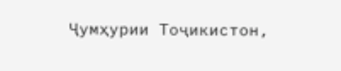Ҷумҳурии Тоҷикистон,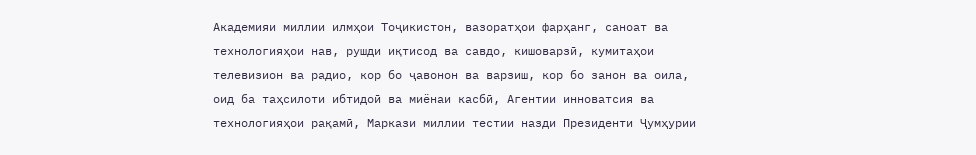Академияи миллии илмҳои Тоҷикистон, вазоратҳои фарҳанг, саноат ва технологияҳои нав, рушди иқтисод ва савдо, кишоварзӣ, кумитаҳои телевизион ва радио, кор бо ҷавонон ва варзиш, кор бо занон ва оила, оид ба таҳсилоти ибтидоӣ ва миёнаи касбӣ, Агентии инноватсия ва технологияҳои рақамӣ, Маркази миллии тестии назди Президенти Ҷумҳурии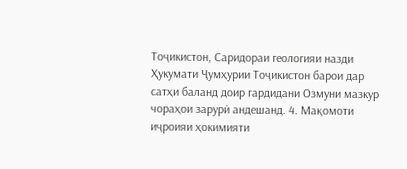Тоҷикистон, Саридораи геологияи назди Ҳукумати Ҷумҳурии Тоҷикистон барои дар сатҳи баланд доир гардидани Озмуни мазкур чораҳои зарурӣ андешанд. 4. Мақомоти иҷроияи ҳокимияти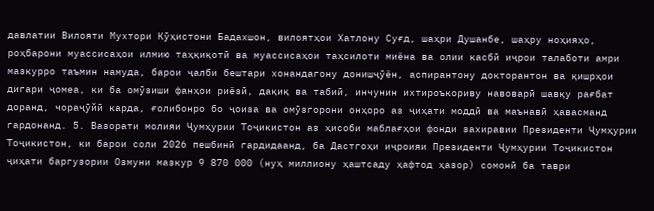давлатии Вилояти Мухтори Кӯҳистони Бадахшон, вилоятҳои Хатлону Суғд, шаҳри Душанбе, шаҳру ноҳияҳо, роҳбарони муассисаҳои илмию таҳқиқотӣ ва муассисаҳои таҳсилоти миёна ва олии касбӣ иҷрои талаботи амри мазкурро таъмин намуда, барои ҷалби бештари хонандагону донишҷӯён, аспирантону докторантон ва қишрҳои дигари ҷомеа, ки ба омӯзиши фанҳои риёзӣ, дақиқ ва табиӣ, инчунин ихтироъкориву навоварӣ шавқу рағбат доранд, чораҷӯйӣ карда, ғолибонро бо ҷоиза ва омӯзгорони онҳоро аз ҷиҳати моддӣ ва маънавӣ ҳавасманд гардонанд. 5. Вазорати молияи Ҷумҳурии Тоҷикистон аз ҳисоби маблағҳои фонди захиравии Президенти Ҷумҳурии Тоҷикистон, ки барои соли 2026 пешбинӣ гардидаанд, ба Дастгоҳи иҷроияи Президенти Ҷумҳурии Тоҷикистон ҷиҳати баргузории Озмуни мазкур 9 870 000 (нуҳ миллиону ҳаштсаду ҳафтод ҳазор) сомонӣ ба таври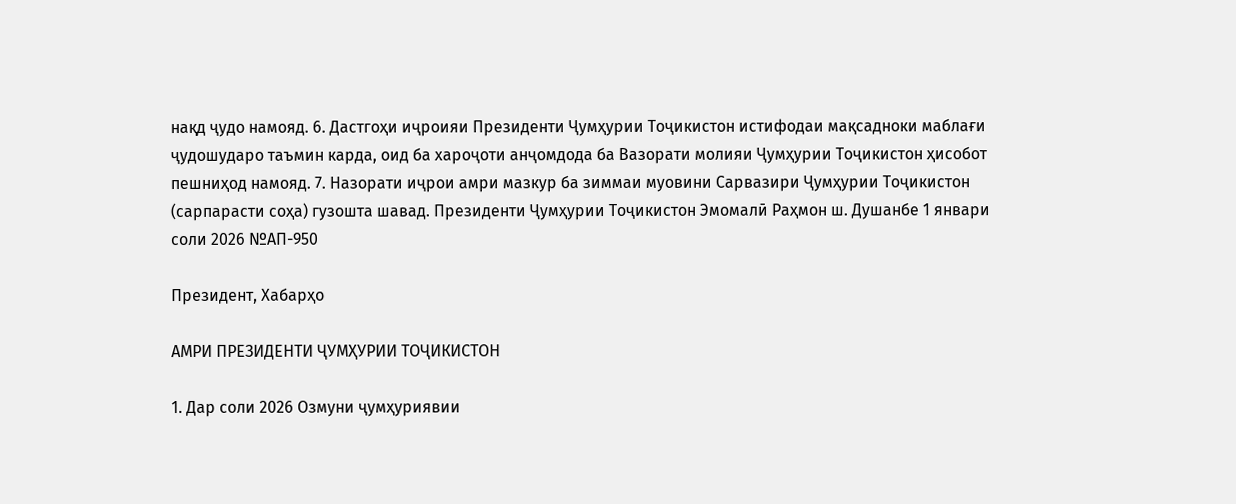нақд ҷудо намояд. 6. Дастгоҳи иҷроияи Президенти Ҷумҳурии Тоҷикистон истифодаи мақсадноки маблағи ҷудошударо таъмин карда, оид ба хароҷоти анҷомдода ба Вазорати молияи Ҷумҳурии Тоҷикистон ҳисобот пешниҳод намояд. 7. Назорати иҷрои амри мазкур ба зиммаи муовини Сарвазири Ҷумҳурии Тоҷикистон (сарпарасти соҳа) гузошта шавад. Президенти Ҷумҳурии Тоҷикистон Эмомалӣ Раҳмон ш. Душанбе 1 январи соли 2026 №АП-950

Президент, Хабарҳо

АМРИ ПРЕЗИДЕНТИ ҶУМҲУРИИ ТОҶИКИСТОН

1. Дар соли 2026 Озмуни ҷумҳуриявии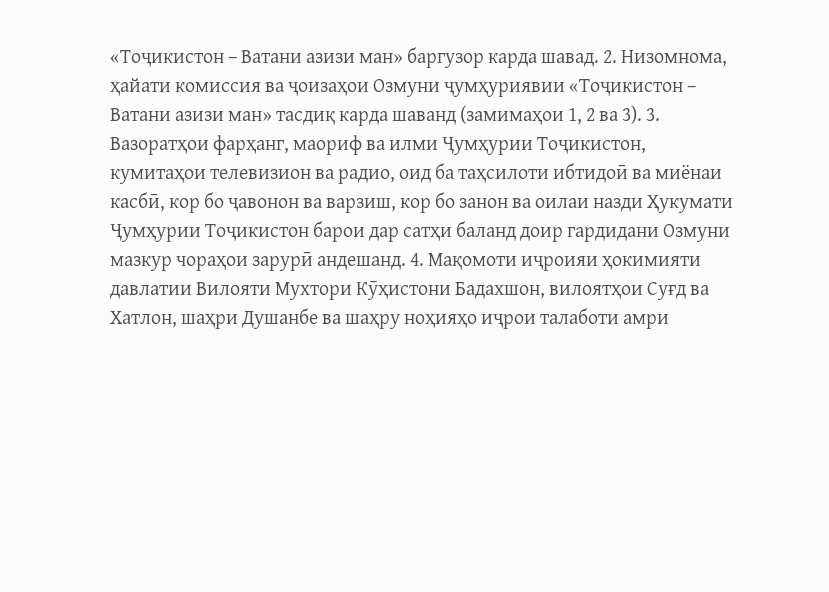«Тоҷикистон – Ватани азизи ман» баргузор карда шавад. 2. Низомнома, ҳайати комиссия ва ҷоизаҳои Озмуни ҷумҳуриявии «Тоҷикистон – Ватани азизи ман» тасдиқ карда шаванд (замимаҳои 1, 2 ва 3). 3. Вазоратҳои фарҳанг, маориф ва илми Ҷумҳурии Тоҷикистон, кумитаҳои телевизион ва радио, оид ба таҳсилоти ибтидоӣ ва миёнаи касбӣ, кор бо ҷавонон ва варзиш, кор бо занон ва оилаи назди Ҳукумати Ҷумҳурии Тоҷикистон барои дар сатҳи баланд доир гардидани Озмуни мазкур чораҳои зарурӣ андешанд. 4. Мақомоти иҷроияи ҳокимияти давлатии Вилояти Мухтори Кӯҳистони Бадахшон, вилоятҳои Суғд ва Хатлон, шаҳри Душанбе ва шаҳру ноҳияҳо иҷрои талаботи амри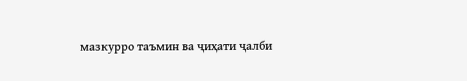мазкурро таъмин ва ҷиҳати ҷалби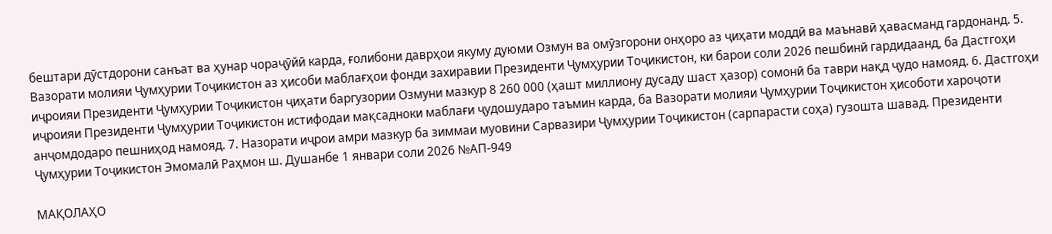бештари дӯстдорони санъат ва ҳунар чораҷӯйӣ карда, ғолибони даврҳои якуму дуюми Озмун ва омӯзгорони онҳоро аз ҷиҳати моддӣ ва маънавӣ ҳавасманд гардонанд. 5. Вазорати молияи Ҷумҳурии Тоҷикистон аз ҳисоби маблағҳои фонди захиравии Президенти Ҷумҳурии Тоҷикистон, ки барои соли 2026 пешбинӣ гардидаанд, ба Дастгоҳи иҷроияи Президенти Ҷумҳурии Тоҷикистон ҷиҳати баргузории Озмуни мазкур 8 260 000 (ҳашт миллиону дусаду шаст ҳазор) сомонӣ ба таври нақд ҷудо намояд. 6. Дастгоҳи иҷроияи Президенти Ҷумҳурии Тоҷикистон истифодаи мақсадноки маблағи ҷудошударо таъмин карда, ба Вазорати молияи Ҷумҳурии Тоҷикистон ҳисоботи хароҷоти анҷомдодаро пешниҳод намояд. 7. Назорати иҷрои амри мазкур ба зиммаи муовини Сарвазири Ҷумҳурии Тоҷикистон (сарпарасти соҳа) гузошта шавад. Президенти Ҷумҳурии Тоҷикистон Эмомалӣ Раҳмон ш. Душанбе 1 январи соли 2026 №АП-949

МАҚОЛАҲО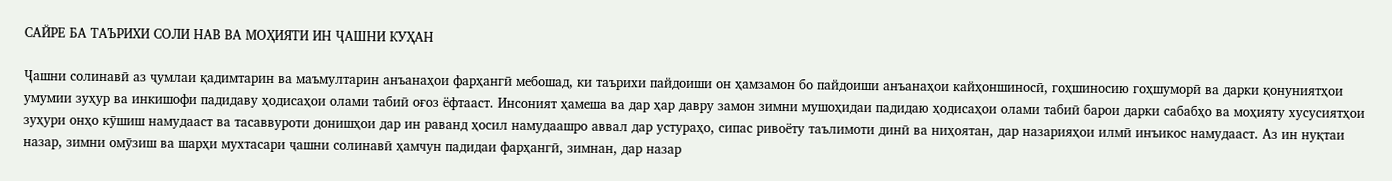САЙРЕ БА ТАЪРИХИ СОЛИ НАВ ВА МОҲИЯТИ ИН ҶАШНИ КУҲАН

Ҷашни солинавӣ аз ҷумлаи қадимтарин ва маъмултарин анъанаҳои фарҳангӣ мебошад, ки таърихи пайдоиши он ҳамзамон бо пайдоиши анъанаҳои кайҳоншиносӣ, гоҳшиносию гоҳшуморӣ ва дарки қонуниятҳои умумии зуҳур ва инкишофи падидаву ҳодисаҳои олами табиӣ оғоз ёфтааст. Инсоният ҳамеша ва дар ҳар давру замон зимни мушоҳидаи падидаю ҳодисаҳои олами табиӣ барои дарки сабабҳо ва моҳияту хусусиятҳои зуҳури онҳо кӯшиш намудааст ва тасаввуроти донишҳои дар ин раванд ҳосил намудаашро аввал дар устураҳо, сипас ривоёту таълимоти динӣ ва ниҳоятан, дар назарияҳои илмӣ инъикос намудааст. Аз ин нуқтаи назар, зимни омӯзиш ва шарҳи мухтасари ҷашни солинавӣ ҳамчун падидаи фарҳангӣ, зимнан, дар назар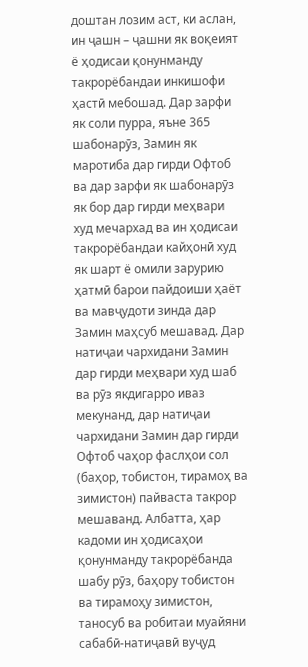доштан лозим аст, ки аслан, ин ҷашн – ҷашни як воқеият ё ҳодисаи қонунманду такрорёбандаи инкишофи ҳастӣ мебошад. Дар зарфи як соли пурра, яъне 365 шабонарӯз, Замин як маротиба дар гирди Офтоб ва дар зарфи як шабонарӯз як бор дар гирди меҳвари худ мечархад ва ин ҳодисаи такрорёбандаи кайҳонӣ худ як шарт ё омили зарурию ҳатмӣ барои пайдоиши ҳаёт ва мавҷудоти зинда дар Замин маҳсуб мешавад. Дар натиҷаи чархидани Замин дар гирди меҳвари худ шаб ва рӯз якдигарро иваз мекунанд, дар натиҷаи чархидани Замин дар гирди Офтоб чаҳор фаслҳои сол (баҳор, тобистон, тирамоҳ ва зимистон) пайваста такрор мешаванд. Албатта, ҳар кадоми ин ҳодисаҳои қонунманду такрорёбанда шабу рӯз, баҳору тобистон ва тирамоҳу зимистон, таносуб ва робитаи муайяни сабабӣ-натиҷавӣ вуҷуд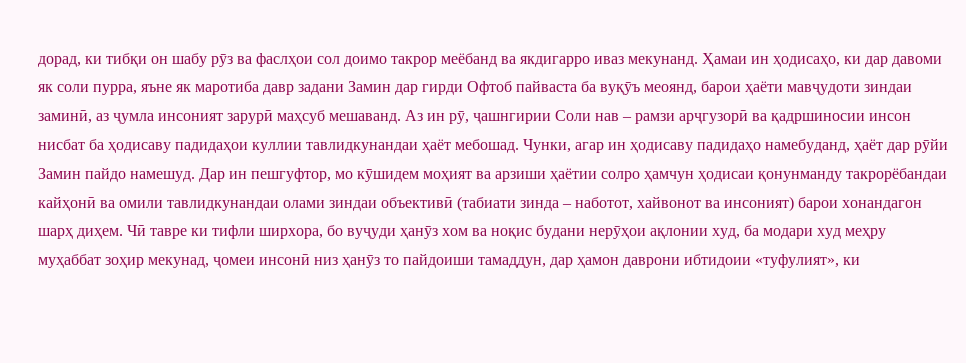дорад, ки тибқи он шабу рӯз ва фаслҳои сол доимо такрор меёбанд ва якдигарро иваз мекунанд. Ҳамаи ин ҳодисаҳо, ки дар давоми як соли пурра, яъне як маротиба давр задани Замин дар гирди Офтоб пайваста ба вуқӯъ меоянд, барои ҳаёти мавҷудоти зиндаи заминӣ, аз ҷумла инсоният зарурӣ маҳсуб мешаванд. Аз ин рӯ, ҷашнгирии Соли нав – рамзи арҷгузорӣ ва қадршиносии инсон нисбат ба ҳодисаву падидаҳои куллии тавлидкунандаи ҳаёт мебошад. Чунки, агар ин ҳодисаву падидаҳо намебуданд, ҳаёт дар рӯйи Замин пайдо намешуд. Дар ин пешгуфтор, мо кӯшидем моҳият ва арзиши ҳаётии солро ҳамчун ҳодисаи қонунманду такрорёбандаи кайҳонӣ ва омили тавлидкунандаи олами зиндаи объективӣ (табиати зинда – наботот, хайвонот ва инсоният) барои хонандагон шарҳ диҳем. Чӣ тавре ки тифли ширхора, бо вуҷуди ҳанӯз хом ва ноқис будани нерӯҳои ақлонии худ, ба модари худ меҳру муҳаббат зоҳир мекунад, ҷомеи инсонӣ низ ҳанӯз то пайдоиши тамаддун, дар ҳамон даврони ибтидоии «туфулият», ки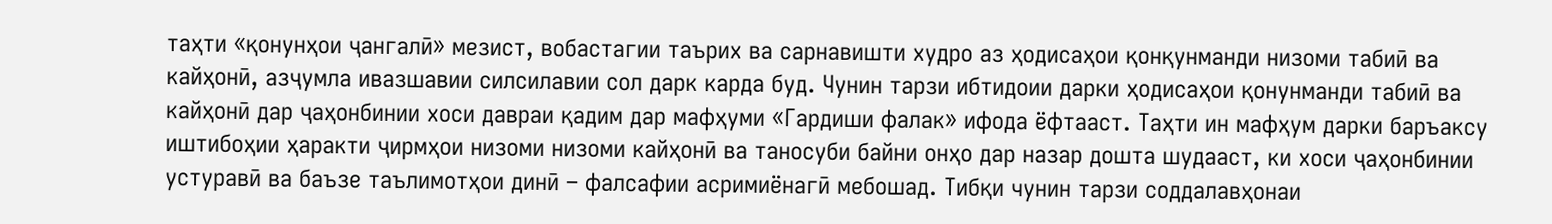таҳти «қонунҳои ҷангалӣ» мезист, вобастагии таърих ва сарнавишти худро аз ҳодисаҳои қонқунманди низоми табиӣ ва кайҳонӣ, азҷумла ивазшавии силсилавии сол дарк карда буд. Чунин тарзи ибтидоии дарки ҳодисаҳои қонунманди табиӣ ва кайҳонӣ дар ҷаҳонбинии хоси давраи қадим дар мафҳуми «Гардиши фалак» ифода ёфтааст. Таҳти ин мафҳум дарки баръаксу иштибоҳии ҳаракти ҷирмҳои низоми низоми кайҳонӣ ва таносуби байни онҳо дар назар дошта шудааст, ки хоси ҷаҳонбинии устуравӣ ва баъзе таълимотҳои динӣ – фалсафии асримиёнагӣ мебошад. Тибқи чунин тарзи соддалавҳонаи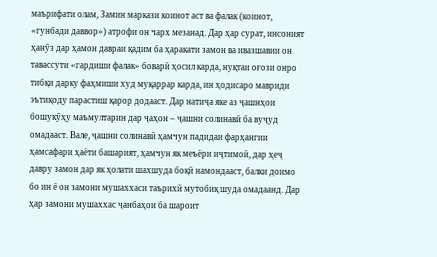маърифати олам, Замин маркази коинот аст ва фалак (коинот, «гунбади даввор») атрофи он чарх мезанад. Дар ҳар сурат, инсоният ҳанӯз дар ҳамон давраи қадим ба ҳаракати замон ва ивазшавии он тавассути «гардиши фалак» боварӣ ҳосил карда, нуқтаи оғози онро тибқи дарку фаҳмиши худ муқаррар карда, ин ҳодисаро мавриди эътиқоду парастиш қарор додааст. Дар натиҷа яке аз ҷашнҳои бошукӯҳу маъмултарин дар ҷаҳон – ҷашни солинавӣ ба вуҷуд омадааст. Вале, ҷашни солинавӣ ҳамчун падидаи фарҳангии ҳамсафари ҳаёти башарият, ҳамчун як меъёри иҷтимоӣ, дар ҳеҷ давру замон дар як ҳолати шахшуда боқӣ намондааст, балки доимо бо ин ё он замони мушаххаси таърихӣ мутобиқ шуда омадаанд. Дар ҳар замони мушаххас ҷанбаҳои ба шароит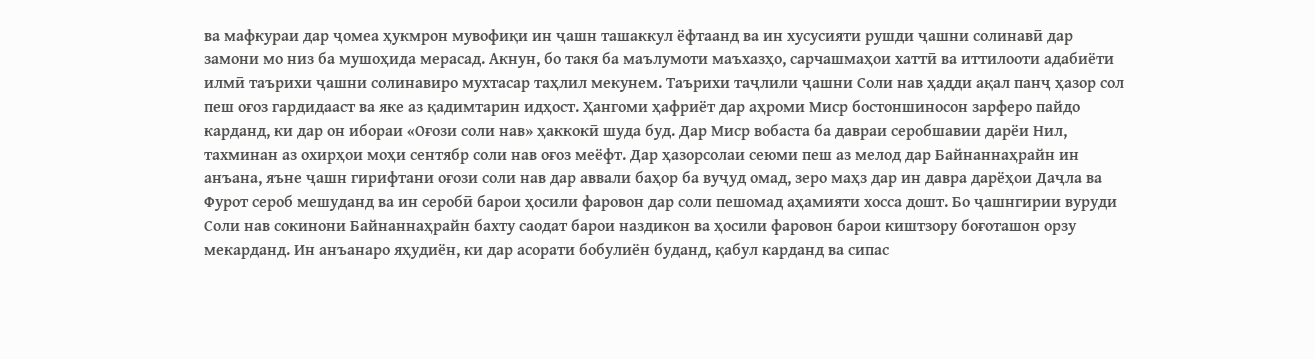ва мафкураи дар ҷомеа ҳукмрон мувофиқи ин ҷашн ташаккул ёфтаанд ва ин хусусияти рушди ҷашни солинавӣ дар замони мо низ ба мушоҳида мерасад. Акнун, бо такя ба маълумоти маъхазҳо, сарчашмаҳои хаттӣ ва иттилооти адабиёти илмӣ таърихи ҷашни солинавиро мухтасар таҳлил мекунем. Таърихи таҷлили ҷашни Соли нав ҳадди ақал панҷ ҳазор сол пеш оғоз гардидааст ва яке аз қадимтарин идҳост. Ҳангоми ҳафриёт дар аҳроми Миср бостоншиносон зарферо пайдо карданд, ки дар он ибораи «Оғози соли нав» ҳаккокӣ шуда буд. Дар Миср вобаста ба давраи серобшавии дарёи Нил, тахминан аз охирҳои моҳи сентябр соли нав оғоз меёфт. Дар ҳазорсолаи сеюми пеш аз мелод дар Байнаннаҳрайн ин анъана, яъне ҷашн гирифтани оғози соли нав дар аввали баҳор ба вуҷуд омад, зеро маҳз дар ин давра дарёҳои Даҷла ва Фурот сероб мешуданд ва ин серобӣ барои ҳосили фаровон дар соли пешомад аҳамияти хосса дошт. Бо ҷашнгирии вуруди Соли нав сокинони Байнаннаҳрайн бахту саодат барои наздикон ва ҳосили фаровон барои киштзору боғоташон орзу мекарданд. Ин анъанаро яҳудиён, ки дар асорати бобулиён буданд, қабул карданд ва сипас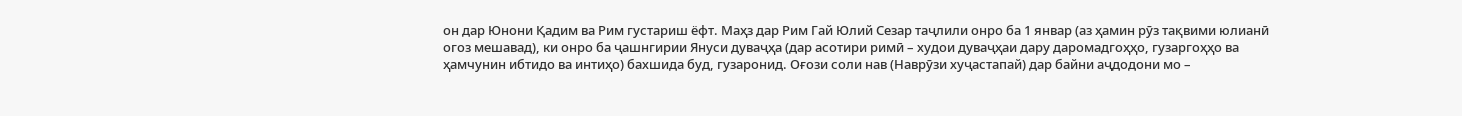он дар Юнони Қадим ва Рим густариш ёфт. Маҳз дар Рим Гай Юлий Сезар таҷлили онро ба 1 январ (аз ҳамин рӯз тақвими юлианӣ огоз мешавад), ки онро ба ҷашнгирии Януси дуваҷҳа (дар асотири римӣ – худои дуваҷҳаи дару даромадгоҳҳо, гузаргоҳҳо ва ҳамчунин ибтидо ва интиҳо) бахшида буд, гузаронид. Оғози соли нав (Наврӯзи хуҷастапай) дар байни аҷдодони мо –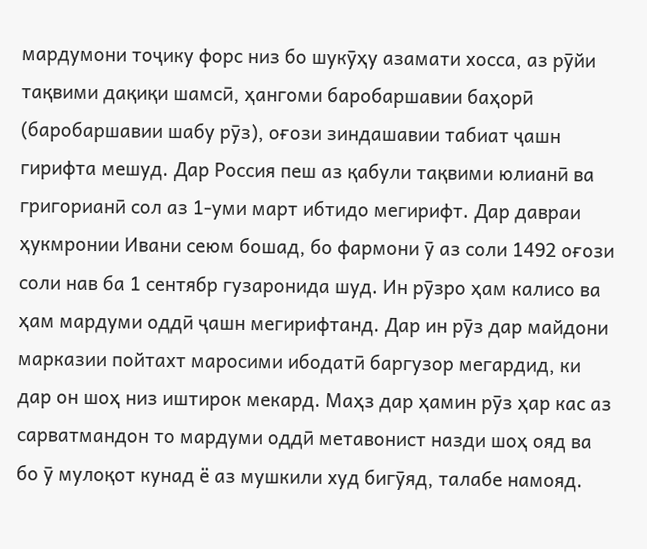мардумони тоҷику форс низ бо шукӯҳу азамати хосса, аз рӯйи тақвими дақиқи шамсӣ, ҳангоми баробаршавии баҳорӣ (баробаршавии шабу рӯз), оғози зиндашавии табиат ҷашн гирифта мешуд. Дар Россия пеш аз қабули тақвими юлианӣ ва григорианӣ сол аз 1-уми март ибтидо мегирифт. Дар давраи ҳукмронии Ивани сеюм бошад, бо фармони ӯ аз соли 1492 оғози соли нав ба 1 сентябр гузаронида шуд. Ин рӯзро ҳам калисо ва ҳам мардуми оддӣ ҷашн мегирифтанд. Дар ин рӯз дар майдони марказии пойтахт маросими ибодатӣ баргузор мегардид, ки дар он шоҳ низ иштирок мекард. Маҳз дар ҳамин рӯз ҳар кас аз сарватмандон то мардуми оддӣ метавонист назди шоҳ ояд ва бо ӯ мулоқот кунад ё аз мушкили худ бигӯяд, талабе намояд.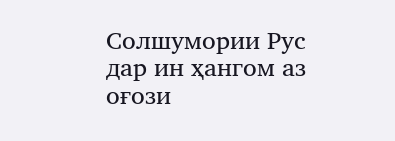Солшумории Рус дар ин ҳангом аз оғози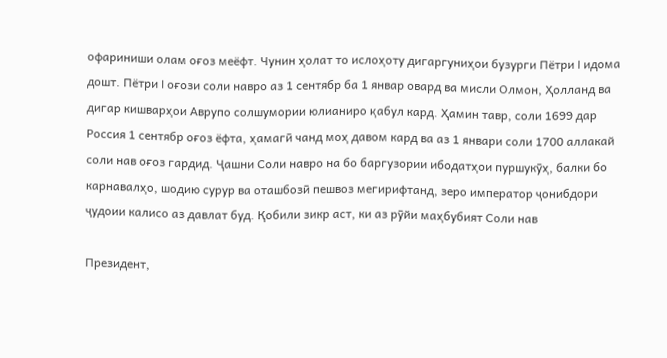офариниши олам оғоз меёфт. Чунин ҳолат то ислоҳоту дигаргуниҳои бузурги Пётри I идома дошт. Пётри I оғози соли навро аз 1 сентябр ба 1 январ овард ва мисли Олмон, Ҳолланд ва дигар кишварҳои Аврупо солшумории юлианиро қабул кард. Ҳамин тавр, соли 1699 дар Россия 1 сентябр оғоз ёфта, ҳамагӣ чанд моҳ давом кард ва аз 1 январи соли 1700 аллакай соли нав оғоз гардид. Ҷашни Соли навро на бо баргузории ибодатҳои пуршукӯҳ, балки бо карнавалҳо, шодию сурур ва оташбозӣ пешвоз мегирифтанд, зеро император ҷонибдори ҷудоии калисо аз давлат буд. Қобили зикр аст, ки аз рӯйи маҳбубият Соли нав

Президент,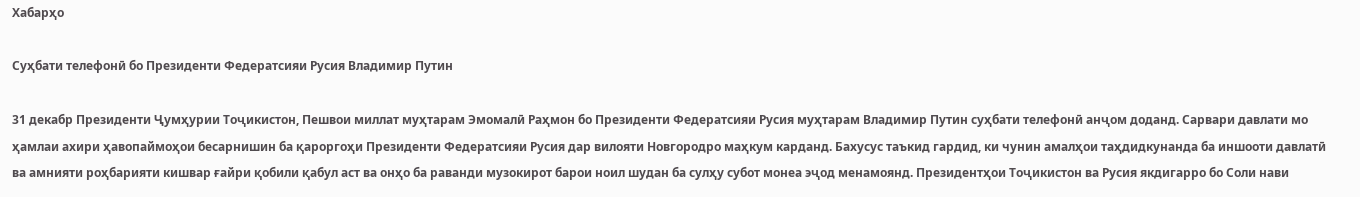Хабарҳо

Суҳбати телефонӣ бо Президенти Федератсияи Русия Владимир Путин

31 декабр Президенти Ҷумҳурии Тоҷикистон, Пешвои миллат муҳтарам Эмомалӣ Раҳмон бо Президенти Федератсияи Русия муҳтарам Владимир Путин суҳбати телефонӣ анҷом доданд. Сарвари давлати мо ҳамлаи ахири ҳавопаймоҳои бесарнишин ба қароргоҳи Президенти Федератсияи Русия дар вилояти Новгородро маҳкум карданд. Бахусус таъкид гардид, ки чунин амалҳои таҳдидкунанда ба иншооти давлатӣ ва амнияти роҳбарияти кишвар ғайри қобили қабул аст ва онҳо ба раванди музокирот барои ноил шудан ба сулҳу субот монеа эҷод менамоянд. Президентҳои Тоҷикистон ва Русия якдигарро бо Соли нави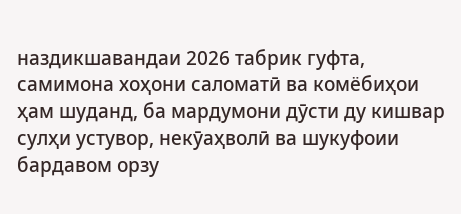наздикшавандаи 2026 табрик гуфта, самимона хоҳони саломатӣ ва комёбиҳои ҳам шуданд, ба мардумони дӯсти ду кишвар сулҳи устувор, некӯаҳволӣ ва шукуфоии бардавом орзу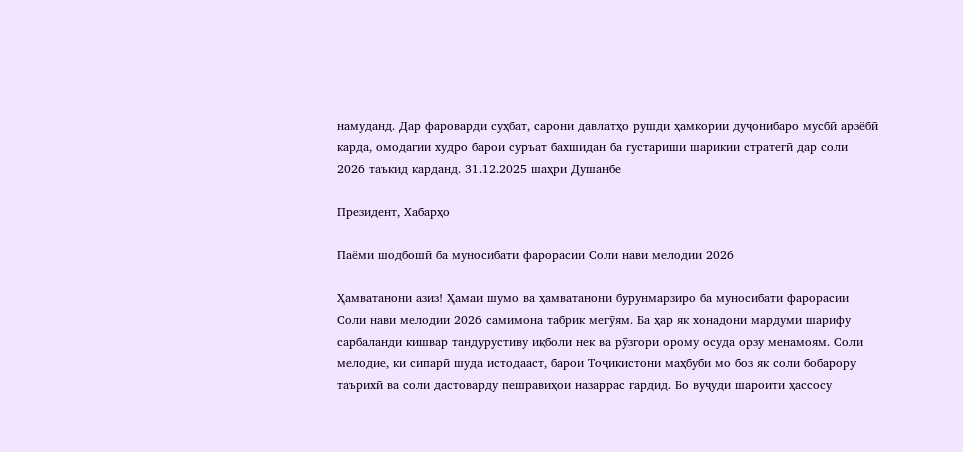намуданд. Дар фароварди суҳбат, сарони давлатҳо рушди ҳамкории дуҷонибаро мусбӣ арзёбӣ карда, омодагии худро барои суръат бахшидан ба густариши шарикии стратегӣ дар соли 2026 таъкид карданд. 31.12.2025 шаҳри Душанбе

Президент, Хабарҳо

Паёми шодбошӣ ба муносибати фарорасии Соли нави мелодии 2026

Ҳамватанони азиз! Ҳамаи шумо ва ҳамватанони бурунмарзиро ба муносибати фарорасии Соли нави мелодии 2026 самимона табрик мегӯям. Ба ҳар як хонадони мардуми шарифу сарбаланди кишвар тандурустиву иқболи нек ва рӯзгори орому осуда орзу менамоям. Соли мелодие, ки сипарӣ шуда истодааст, барои Тоҷикистони маҳбуби мо боз як соли бобарору таърихӣ ва соли дастоварду пешравиҳои назаррас гардид. Бо вуҷуди шароити ҳассосу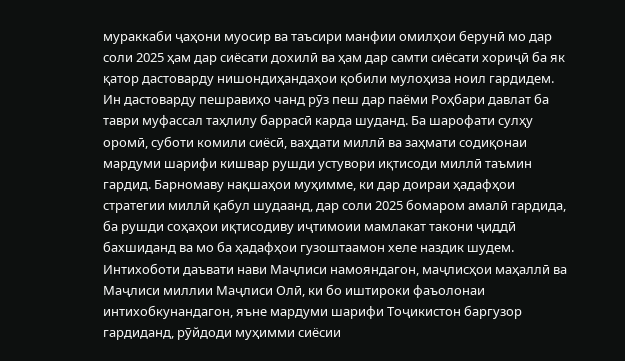мураккаби ҷаҳони муосир ва таъсири манфии омилҳои берунӣ мо дар соли 2025 ҳам дар сиёсати дохилӣ ва ҳам дар самти сиёсати хориҷӣ ба як қатор дастоварду нишондиҳандаҳои қобили мулоҳиза ноил гардидем. Ин дастоварду пешравиҳо чанд рӯз пеш дар паёми Роҳбари давлат ба таври муфассал таҳлилу баррасӣ карда шуданд. Ба шарофати сулҳу оромӣ, суботи комили сиёсӣ, ваҳдати миллӣ ва заҳмати содиқонаи мардуми шарифи кишвар рушди устувори иқтисоди миллӣ таъмин гардид. Барномаву нақшаҳои муҳимме, ки дар доираи ҳадафҳои стратегии миллӣ қабул шудаанд, дар соли 2025 бомаром амалӣ гардида, ба рушди соҳаҳои иқтисодиву иҷтимоии мамлакат такони ҷиддӣ бахшиданд ва мо ба ҳадафҳои гузоштаамон хеле наздик шудем. Интихоботи даъвати нави Маҷлиси намояндагон, маҷлисҳои маҳаллӣ ва Маҷлиси миллии Маҷлиси Олӣ, ки бо иштироки фаъолонаи интихобкунандагон, яъне мардуми шарифи Тоҷикистон баргузор гардиданд, рӯйдоди муҳимми сиёсии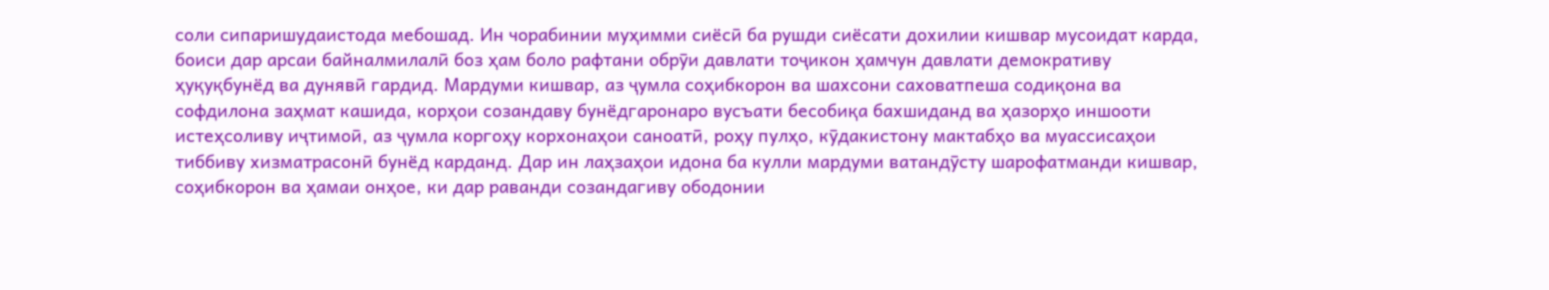соли сипаришудаистода мебошад. Ин чорабинии муҳимми сиёсӣ ба рушди сиёсати дохилии кишвар мусоидат карда, боиси дар арсаи байналмилалӣ боз ҳам боло рафтани обрӯи давлати тоҷикон ҳамчун давлати демокративу ҳуқуқбунёд ва дунявӣ гардид. Мардуми кишвар, аз ҷумла соҳибкорон ва шахсони саховатпеша содиқона ва софдилона заҳмат кашида, корҳои созандаву бунёдгаронаро вусъати бесобиқа бахшиданд ва ҳазорҳо иншооти истеҳсоливу иҷтимоӣ, аз ҷумла коргоҳу корхонаҳои саноатӣ, роҳу пулҳо, кӯдакистону мактабҳо ва муассисаҳои тиббиву хизматрасонӣ бунёд карданд. Дар ин лаҳзаҳои идона ба кулли мардуми ватандӯсту шарофатманди кишвар, соҳибкорон ва ҳамаи онҳое, ки дар раванди созандагиву ободонии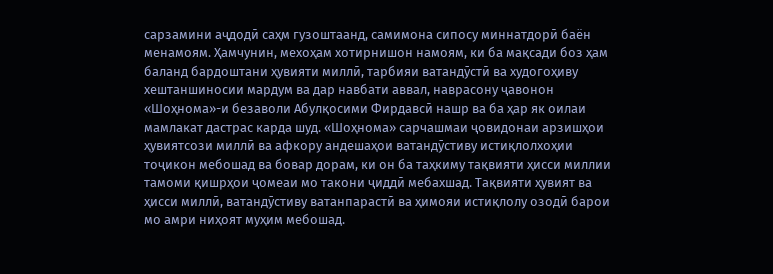сарзамини аҷдодӣ саҳм гузоштаанд, самимона сипосу миннатдорӣ баён менамоям. Ҳамчунин, мехоҳам хотирнишон намоям, ки ба мақсади боз ҳам баланд бардоштани ҳувияти миллӣ, тарбияи ватандӯстӣ ва худогоҳиву хештаншиносии мардум ва дар навбати аввал, наврасону ҷавонон «Шоҳнома»-и безаволи Абулқосими Фирдавсӣ нашр ва ба ҳар як оилаи мамлакат дастрас карда шуд. «Шоҳнома» сарчашмаи ҷовидонаи арзишҳои ҳувиятсози миллӣ ва афкору андешаҳои ватандӯстиву истиқлолхоҳии тоҷикон мебошад ва бовар дорам, ки он ба таҳкиму тақвияти ҳисси миллии тамоми қишрҳои ҷомеаи мо такони ҷиддӣ мебахшад. Тақвияти ҳувият ва ҳисси миллӣ, ватандӯстиву ватанпарастӣ ва ҳимояи истиқлолу озодӣ барои мо амри ниҳоят муҳим мебошад.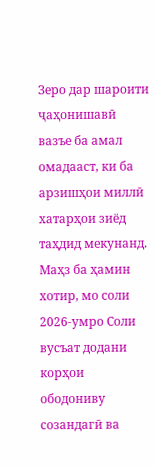Зеро дар шароити ҷаҳонишавӣ вазъе ба амал омадааст, ки ба арзишҳои миллӣ хатарҳои зиёд таҳдид мекунанд. Маҳз ба ҳамин хотир, мо соли 2026-умро Соли вусъат додани корҳои ободониву созандагӣ ва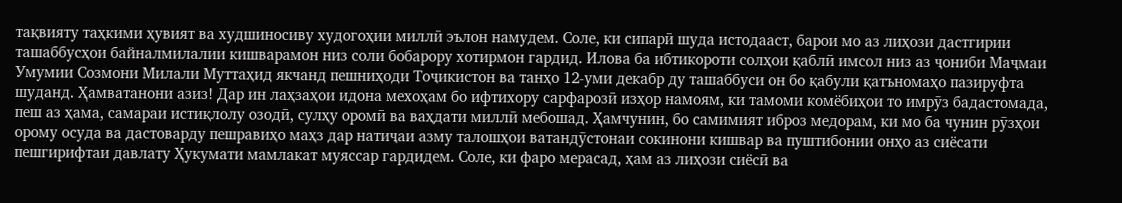тақвияту таҳкими ҳувият ва худшиносиву худогоҳии миллӣ эълон намудем. Соле, ки сипарӣ шуда истодааст, барои мо аз лиҳози дастгирии ташаббусҳои байналмилалии кишварамон низ соли бобарору хотирмон гардид. Илова ба ибтикороти солҳои қаблӣ имсол низ аз ҷониби Маҷмаи Умумии Созмони Милали Муттаҳид якчанд пешниҳоди Тоҷикистон ва танҳо 12-уми декабр ду ташаббуси он бо қабули қатъномаҳо пазируфта шуданд. Ҳамватанони азиз! Дар ин лаҳзаҳои идона мехоҳам бо ифтихору сарфарозӣ изҳор намоям, ки тамоми комёбиҳои то имрӯз бадастомада, пеш аз ҳама, самараи истиқлолу озодӣ, сулҳу оромӣ ва ваҳдати миллӣ мебошад. Ҳамчунин, бо самимият иброз медорам, ки мо ба чунин рӯзҳои орому осуда ва дастоварду пешравиҳо маҳз дар натиҷаи азму талошҳои ватандӯстонаи сокинони кишвар ва пуштибонии онҳо аз сиёсати пешгирифтаи давлату Ҳукумати мамлакат муяссар гардидем. Соле, ки фаро мерасад, ҳам аз лиҳози сиёсӣ ва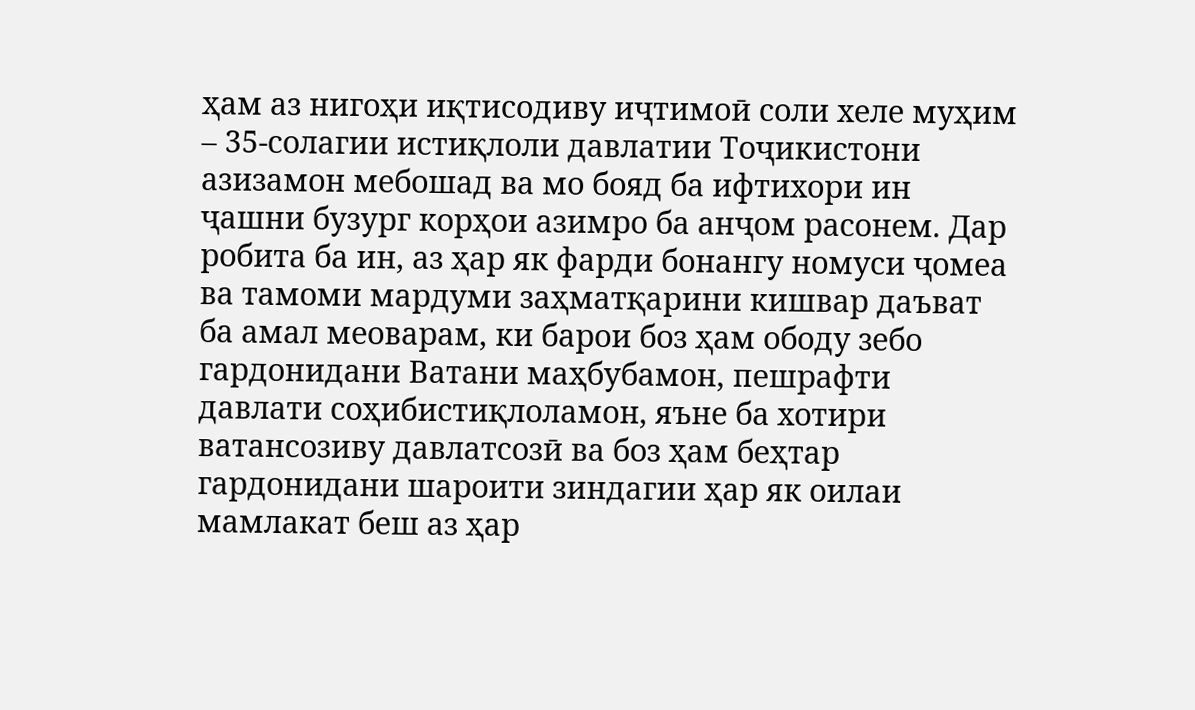ҳам аз нигоҳи иқтисодиву иҷтимоӣ соли хеле муҳим – 35-солагии истиқлоли давлатии Тоҷикистони азизамон мебошад ва мо бояд ба ифтихори ин ҷашни бузург корҳои азимро ба анҷом расонем. Дар робита ба ин, аз ҳар як фарди бонангу номуси ҷомеа ва тамоми мардуми заҳматқарини кишвар даъват ба амал меоварам, ки барои боз ҳам ободу зебо гардонидани Ватани маҳбубамон, пешрафти давлати соҳибистиқлоламон, яъне ба хотири ватансозиву давлатсозӣ ва боз ҳам беҳтар гардонидани шароити зиндагии ҳар як оилаи мамлакат беш аз ҳар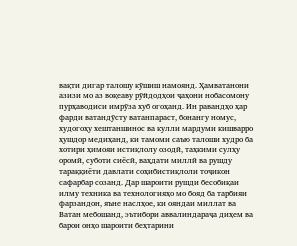вақти дигар талошу кӯшиш намоянд. Ҳамватанони азизи мо аз воқеаву рӯйдодҳои ҷаҳони нобасомону пурҳаводиси имрӯза хуб огоҳанд. Ин равандҳо ҳар фарди ватандӯсту ватанпараст, бонангу номус, худогоҳу хештаншинос ва кулли мардуми кишварро ҳушдор медиҳанд, ки тамоми саъю талоши худро ба хотири ҳимояи истиқлолу озодӣ, таҳкими сулҳу оромӣ, суботи сиёсӣ, ваҳдати миллӣ ва рушду тараққиёти давлати соҳибистиқлоли тоҷикон сафарбар созанд. Дар шароити рушди бесобиқаи илму техника ва технологияҳо мо бояд ба тарбияи фарзандон, яъне наслҳое, ки ояндаи миллат ва Ватан мебошанд, эътибори аввалиндараҷа диҳем ва барои онҳо шароити беҳтарини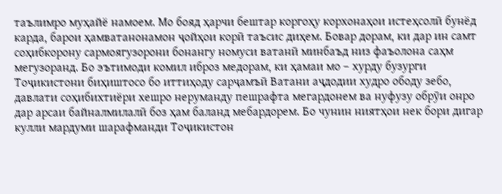таълимро муҳайё намоем. Мо бояд ҳарчи бештар коргоҳу корхонаҳои истеҳсолӣ бунёд карда, барои ҳамватанонамон ҷойҳои корӣ таъсис диҳем. Бовар дорам, ки дар ин самт соҳибкорону сармоягузорони бонангу номуси ватанӣ минбаъд низ фаъолона саҳм мегузоранд. Бо эътимоди комил иброз медорам, ки ҳамаи мо – хурду бузурги Тоҷикистони биҳиштосо бо иттиҳоду сарҷамъӣ Ватани аҷдодии худро ободу зебо, давлати соҳибихтиёри хешро неруманду пешрафта мегардонем ва нуфузу обрӯи онро дар арсаи байналмилалӣ боз ҳам баланд мебардорем. Бо чунин ниятҳои нек бори дигар кулли мардуми шарафманди Тоҷикистон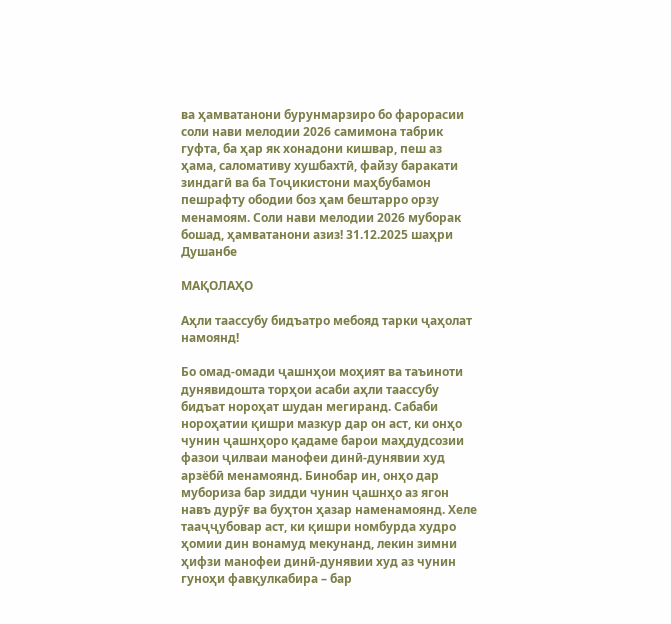ва ҳамватанони бурунмарзиро бо фарорасии соли нави мелодии 2026 самимона табрик гуфта, ба ҳар як хонадони кишвар, пеш аз ҳама, саломативу хушбахтӣ, файзу баракати зиндагӣ ва ба Тоҷикистони маҳбубамон пешрафту ободии боз ҳам бештарро орзу менамоям. Соли нави мелодии 2026 муборак бошад, ҳамватанони азиз! 31.12.2025 шаҳри Душанбе

МАҚОЛАҲО

Аҳли таассубу бидъатро мебояд тарки ҷаҳолат намоянд!

Бо омад-омади ҷашнҳои моҳият ва таъиноти дунявидошта торҳои асаби аҳли таассубу бидъат нороҳат шудан мегиранд. Сабаби нороҳатии қишри мазкур дар он аст, ки онҳо чунин ҷашнҳоро қадаме барои маҳдудсозии фазои ҷилваи манофеи динӣ-дунявии худ арзёбӣ менамоянд. Бинобар ин, онҳо дар мубориза бар зидди чунин ҷашнҳо аз ягон навъ дурӯғ ва буҳтон ҳазар наменамоянд. Хеле тааҷҷубовар аст, ки қишри номбурда худро ҳомии дин вонамуд мекунанд, лекин зимни ҳифзи манофеи динӣ-дунявии худ аз чунин гуноҳи фавқулкабира – бар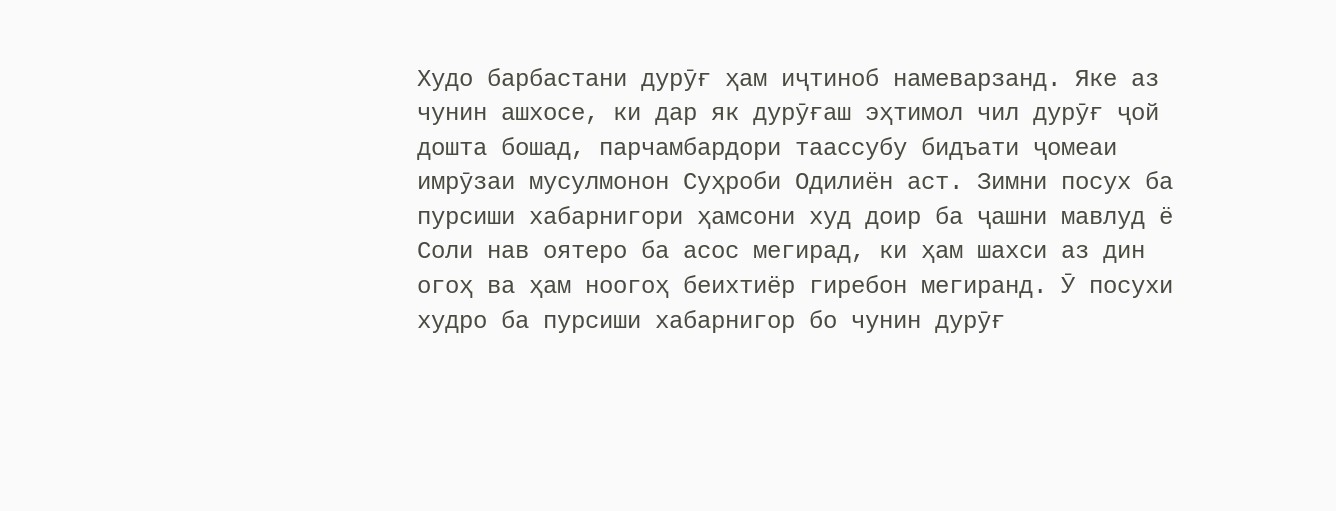Худо барбастани дурӯғ ҳам иҷтиноб намеварзанд. Яке аз чунин ашхосе, ки дар як дурӯғаш эҳтимол чил дурӯғ ҷой дошта бошад, парчамбардори таассубу бидъати ҷомеаи имрӯзаи мусулмонон Суҳроби Одилиён аст. Зимни посух ба пурсиши хабарнигори ҳамсони худ доир ба ҷашни мавлуд ё Соли нав оятеро ба асос мегирад, ки ҳам шахси аз дин огоҳ ва ҳам ноогоҳ беихтиёр гиребон мегиранд. Ӯ посухи худро ба пурсиши хабарнигор бо чунин дурӯғ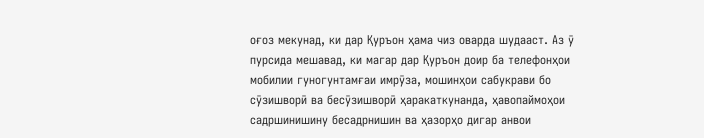оғоз мекунад, ки дар Қуръон ҳама чиз оварда шудааст. Аз ӯ пурсида мешавад, ки магар дар Қуръон доир ба телефонҳои мобилии гуногунтамғаи имрӯза, мошинҳои сабукрави бо сӯзишворӣ ва бесӯзишворӣ ҳаракаткунанда, ҳавопаймоҳои садршинишину бесадрнишин ва ҳазорҳо дигар анвои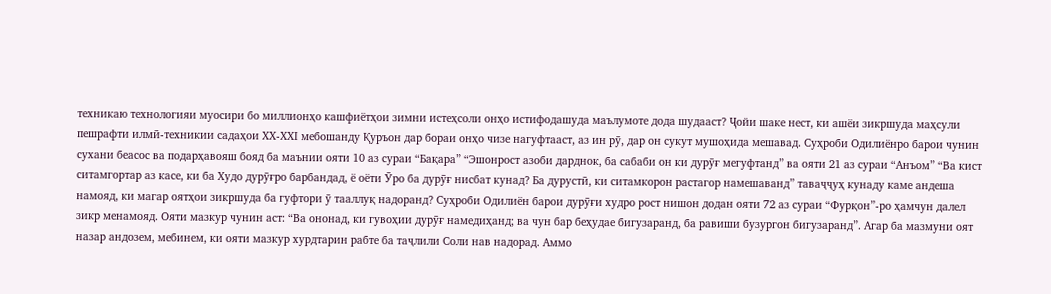техникаю технологияи муосири бо миллионҳо кашфиётҳои зимни истеҳсоли онҳо истифодашуда маълумоте дода шудааст? Ҷойи шаке нест, ки ашёи зикршуда маҳсули пешрафти илмӣ-техникии садаҳои XX-XXI мебошанду Қуръон дар бораи онҳо чизе нагуфтааст, аз ин рӯ, дар он сукут мушоҳида мешавад. Суҳроби Одилиёнро барои чунин сухани беасос ва подарҳавояш бояд ба маънии ояти 10 аз сураи “Бақара” “Эшонрост азоби дарднок, ба сабаби он ки дурӯғ мегуфтанд” ва ояти 21 аз сураи “Анъом” “Ва кист ситамгортар аз касе, ки ба Худо дурӯғро барбандад, ё оёти Ӯро ба дурӯғ нисбат кунад? Ба дурустӣ, ки ситамкорон растагор намешаванд” таваҷҷуҳ кунаду каме андеша намояд, ки магар оятҳои зикршуда ба гуфтори ӯ тааллуқ надоранд? Суҳроби Одилиён барои дурӯғи худро рост нишон додан ояти 72 аз сураи “Фурқон”-ро ҳамчун далел зикр менамояд. Ояти мазкур чунин аст: “Ва ононад, ки гувоҳии дурӯғ намедиҳанд; ва чун бар беҳудае бигузаранд, ба равиши бузургон бигузаранд”. Агар ба мазмуни оят назар андозем, мебинем, ки ояти мазкур хурдтарин рабте ба таҷлили Соли нав надорад. Аммо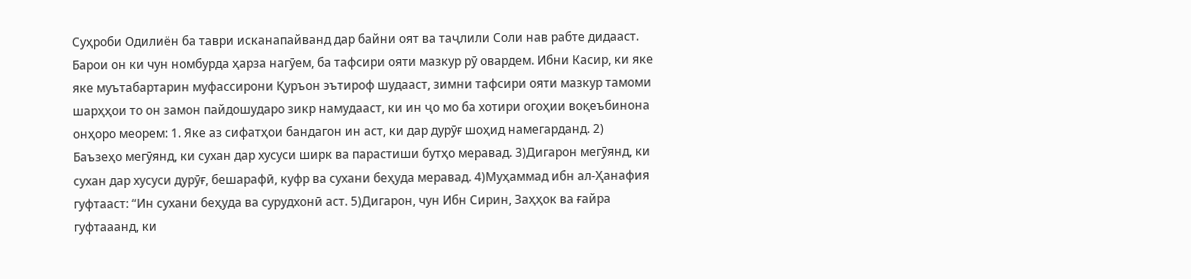Суҳроби Одилиён ба таври исканапайванд дар байни оят ва таҷлили Соли нав рабте дидааст. Барои он ки чун номбурда ҳарза нагӯем, ба тафсири ояти мазкур рӯ овардем. Ибни Касир, ки яке яке муътабартарин муфассирони Қуръон эътироф шудааст, зимни тафсири ояти мазкур тамоми шарҳҳои то он замон пайдошударо зикр намудааст, ки ин ҷо мо ба хотири огоҳии воқеъбинона онҳоро меорем: 1. Яке аз сифатҳои бандагон ин аст, ки дар дурӯғ шоҳид намегарданд. 2) Баъзеҳо мегӯянд, ки сухан дар хусуси ширк ва парастиши бутҳо меравад. 3)Дигарон мегӯянд, ки сухан дар хусуси дурӯғ, бешарафӣ, куфр ва сухани беҳуда меравад. 4)Муҳаммад ибн ал-Ҳанафия гуфтааст: “Ин сухани беҳуда ва сурудхонӣ аст. 5)Дигарон, чун Ибн Сирин, Заҳҳок ва ғайра гуфтааанд, ки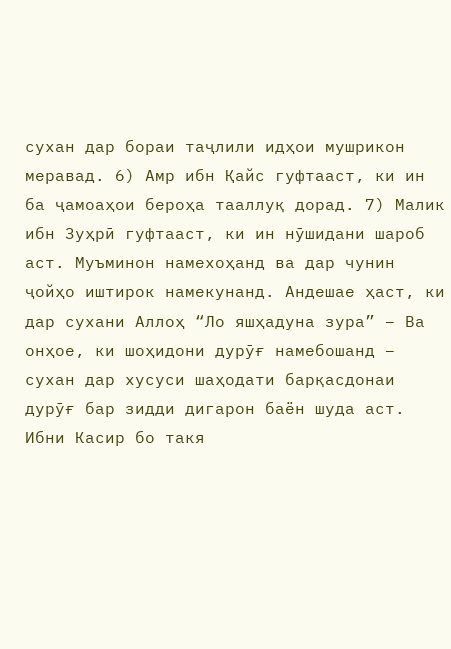сухан дар бораи таҷлили идҳои мушрикон меравад. 6) Амр ибн Қайс гуфтааст, ки ин ба ҷамоаҳои бероҳа тааллуқ дорад. 7) Малик ибн Зуҳрӣ гуфтааст, ки ин нӯшидани шароб аст. Муъминон намехоҳанд ва дар чунин ҷойҳо иштирок намекунанд. Андешае ҳаст, ки дар сухани Аллоҳ “Ло яшҳадуна зура” – Ва онҳое, ки шоҳидони дурӯғ намебошанд – сухан дар хусуси шаҳодати барқасдонаи дурӯғ бар зидди дигарон баён шуда аст. Ибни Касир бо такя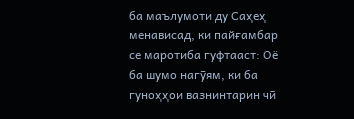ба маълумоти ду Саҳеҳ менависад, ки пайғамбар се маротиба гуфтааст: Оё ба шумо нагӯям, ки ба гуноҳҳои вазнинтарин чӣ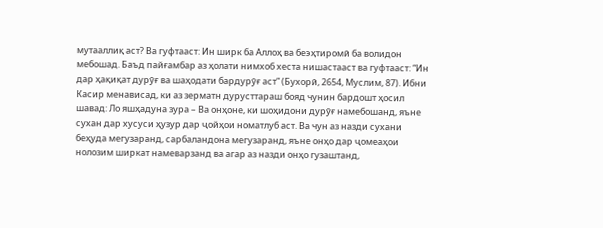мутааллиқ аст? Ва гуфтааст: Ин ширк ба Аллоҳ ва беэҳтиромӣ ба волидон мебошад. Баъд пайғамбар аз ҳолати нимхоб хеста нишастааст ва гуфтааст: “Ин дар ҳақиқат дурӯғ ва шаҳодати бардурӯғ аст” (Бухорӣ, 2654, Муслим, 87). Ибни Касир менависад, ки аз зерматн дурусттараш бояд чунин бардошт ҳосил шавад: Ло яшҳадуна зура – Ва онҳоне, ки шоҳидони дурӯғ намебошанд, яъне сухан дар хусуси ҳузур дар ҷойҳои номатлуб аст. Ва чун аз назди сухани беҳуда мегузаранд, сарбаландона мегузаранд, яъне онҳо дар ҷомеаҳои нолозим ширкат намеварзанд ва агар аз назди онҳо гузаштанд,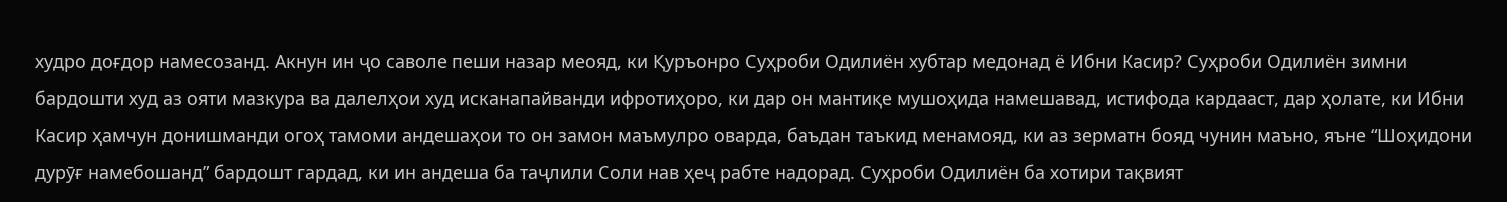худро доғдор намесозанд. Акнун ин ҷо саволе пеши назар меояд, ки Қуръонро Суҳроби Одилиён хубтар медонад ё Ибни Касир? Суҳроби Одилиён зимни бардошти худ аз ояти мазкура ва далелҳои худ исканапайванди ифротиҳоро, ки дар он мантиқе мушоҳида намешавад, истифода кардааст, дар ҳолате, ки Ибни Касир ҳамчун донишманди огоҳ тамоми андешаҳои то он замон маъмулро оварда, баъдан таъкид менамояд, ки аз зерматн бояд чунин маъно, яъне “Шоҳидони дурӯғ намебошанд” бардошт гардад, ки ин андеша ба таҷлили Соли нав ҳеҷ рабте надорад. Суҳроби Одилиён ба хотири тақвият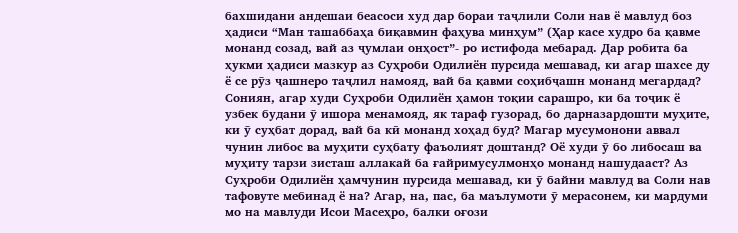бахшидани андешаи беасоси худ дар бораи таҷлили Соли нав ё мавлуд боз ҳадиси “Ман ташаббаҳа биқавмин фаҳува минҳум” (Ҳар касе худро ба қавме монанд созад, вай аз ҷумлаи онҳост”- ро истифода мебарад. Дар робита ба ҳукми ҳадиси мазкур аз Суҳроби Одилиён пурсида мешавад, ки агар шахсе ду ё се рӯз ҷашнеро таҷлил намояд, вай ба қавми соҳибҷашн монанд мегардад? Сониян, агар худи Суҳроби Одилиён ҳамон тоқии сарашро, ки ба тоҷик ё узбек будани ӯ ишора менамояд, як тараф гузорад, бо дарназардошти муҳите, ки ӯ суҳбат дорад, вай ба кӣ монанд хоҳад буд? Магар мусумонони аввал чунин либос ва муҳити суҳбату фаъолият доштанд? Оё худи ӯ бо либосаш ва муҳиту тарзи зисташ аллакай ба ғайримусулмонҳо монанд нашудааст? Аз Суҳроби Одилиён ҳамчунин пурсида мешавад, ки ӯ байни мавлуд ва Соли нав тафовуте мебинад ё на? Агар, на, пас, ба маълумоти ӯ мерасонем, ки мардуми мо на мавлуди Исои Масеҳро, балки оғози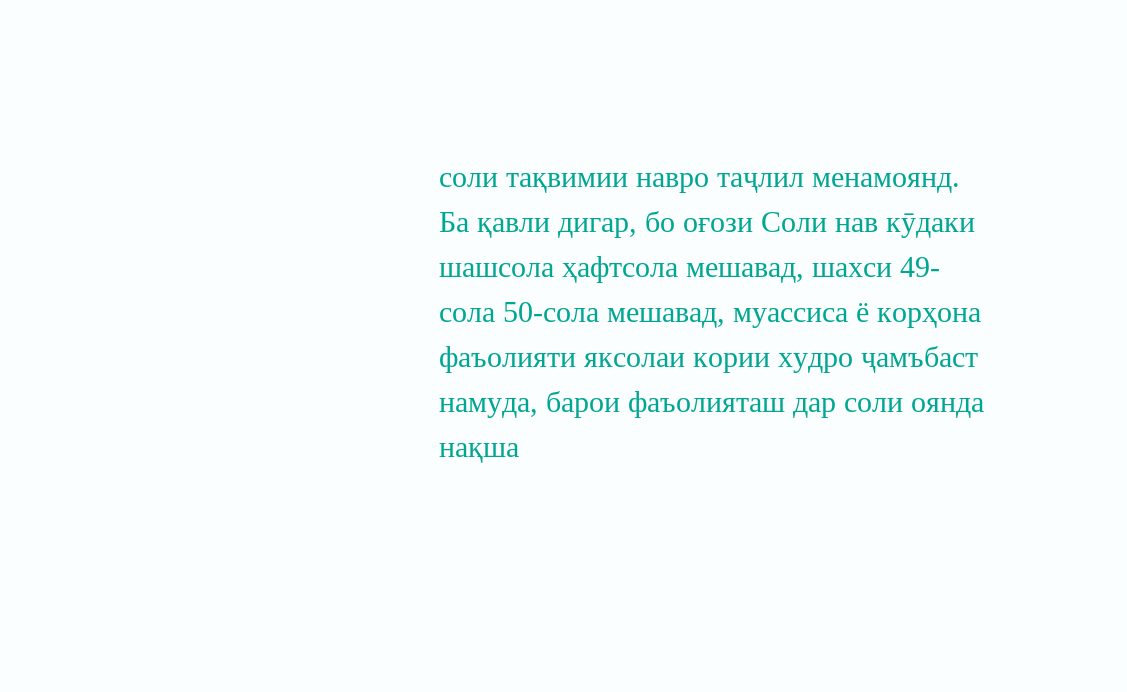соли тақвимии навро таҷлил менамоянд. Ба қавли дигар, бо оғози Соли нав кӯдаки шашсола ҳафтсола мешавад, шахси 49-сола 50-сола мешавад, муассиса ё корҳона фаъолияти яксолаи кории худро ҷамъбаст намуда, барои фаъолияташ дар соли оянда нақша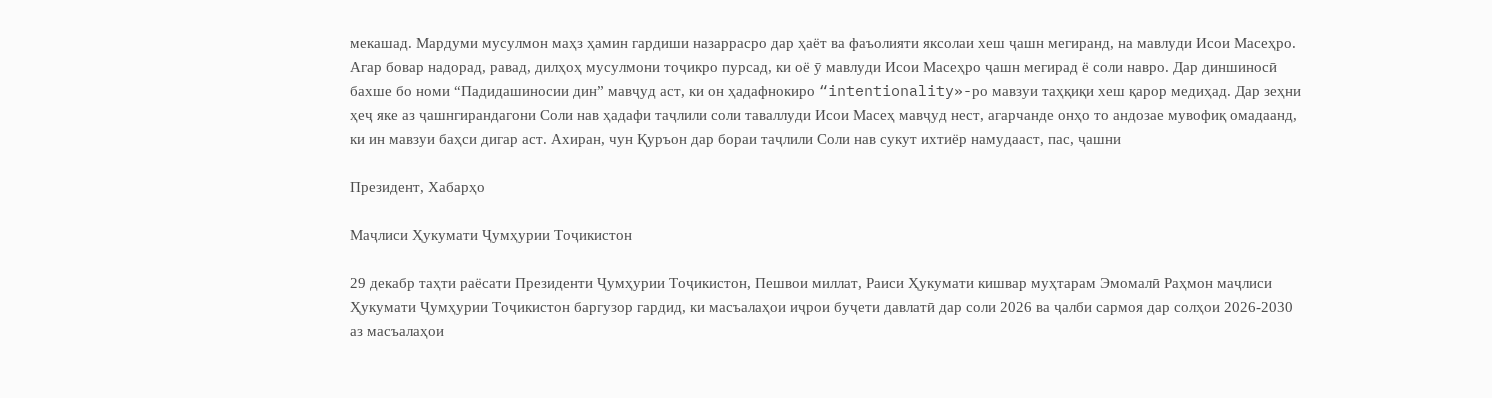мекашад. Мардуми мусулмон маҳз ҳамин гардиши назаррасро дар ҳаёт ва фаъолияти яксолаи хеш ҷашн мегиранд, на мавлуди Исои Масеҳро. Агар бовар надорад, равад, дилҳоҳ мусулмони тоҷикро пурсад, ки оё ӯ мавлуди Исои Масеҳро ҷашн мегирад ё соли навро. Дар диншиносӣ бахше бо номи “Падидашиносии дин” мавҷуд аст, ки он ҳадафнокиро “intentionality»-ро мавзуи таҳқиқи хеш қарор медиҳад. Дар зеҳни ҳеҷ яке аз ҷашнгирандагони Соли нав ҳадафи таҷлили соли таваллуди Исои Масеҳ мавҷуд нест, агарчанде онҳо то андозае мувофиқ омадаанд, ки ин мавзуи баҳси дигар аст. Ахиран, чун Қуръон дар бораи таҷлили Соли нав сукут ихтиёр намудааст, пас, ҷашни

Президент, Хабарҳо

Маҷлиси Ҳукумати Ҷумҳурии Тоҷикистон

29 декабр таҳти раёсати Президенти Ҷумҳурии Тоҷикистон, Пешвои миллат, Раиси Ҳукумати кишвар муҳтарам Эмомалӣ Раҳмон маҷлиси Ҳукумати Ҷумҳурии Тоҷикистон баргузор гардид, ки масъалаҳои иҷрои буҷети давлатӣ дар соли 2026 ва ҷалби сармоя дар солҳои 2026-2030 аз масъалаҳои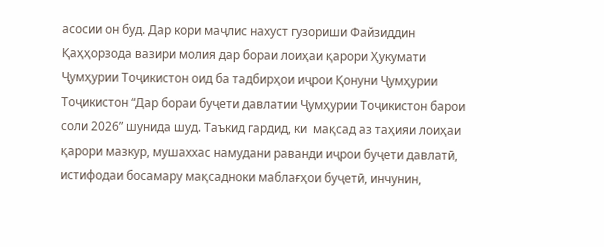асосии он буд. Дар кори маҷлис нахуст гузориши Файзиддин Қаҳҳорзода вазири молия дар бораи лоиҳаи қарори Ҳукумати Ҷумҳурии Тоҷикистон оид ба тадбирҳои иҷрои Қонуни Ҷумҳурии Тоҷикистон “Дар бораи буҷети давлатии Ҷумҳурии Тоҷикистон барои соли 2026” шунида шуд. Таъкид гардид, ки  мақсад аз таҳияи лоиҳаи қарори мазкур, мушаххас намудани раванди иҷрои буҷети давлатӣ, истифодаи босамару мақсадноки маблағҳои буҷетӣ, инчунин,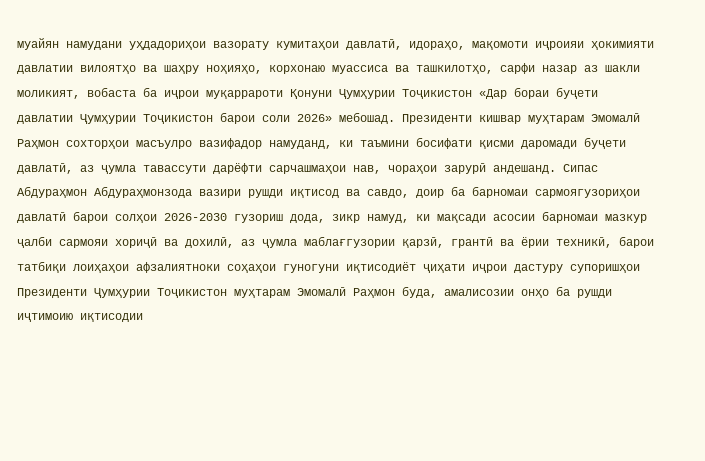муайян намудани уҳдадориҳои вазорату кумитаҳои давлатӣ, идораҳо, мақомоти иҷроияи ҳокимияти давлатии вилоятҳо ва шаҳру ноҳияҳо, корхонаю муассиса ва ташкилотҳо, сарфи назар аз шакли моликият, вобаста ба иҷрои муқаррароти Қонуни Ҷумҳурии Тоҷикистон «Дар бораи буҷети давлатии Ҷумҳурии Тоҷикистон барои соли 2026» мебошад. Президенти кишвар муҳтарам Эмомалӣ Раҳмон сохторҳои масъулро вазифадор намуданд, ки таъмини босифати қисми даромади буҷети давлатӣ, аз ҷумла тавассути дарёфти сарчашмаҳои нав, чораҳои зарурӣ андешанд. Сипас Абдураҳмон Абдураҳмонзода вазири рушди иқтисод ва савдо, доир ба барномаи сармоягузориҳои давлатӣ барои солҳои 2026-2030 гузориш дода, зикр намуд, ки мақсади асосии барномаи мазкур ҷалби сармояи хориҷӣ ва дохилӣ, аз ҷумла маблағгузории қарзӣ, грантӣ ва ёрии техникӣ, барои татбиқи лоиҳаҳои афзалиятноки соҳаҳои гуногуни иқтисодиёт ҷиҳати иҷрои дастуру супоришҳои Президенти Ҷумҳурии Тоҷикистон муҳтарам Эмомалӣ Раҳмон буда, амалисозии онҳо ба рушди иҷтимоию иқтисодии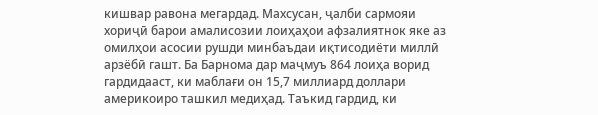кишвар равона мегардад. Махсусан, ҷалби сармояи хориҷӣ барои амалисозии лоиҳаҳои афзалиятнок яке аз омилҳои асосии рушди минбаъдаи иқтисодиёти миллӣ арзёбӣ гашт. Ба Барнома дар маҷмуъ 864 лоиҳа ворид гардидааст, ки маблағи он 15,7 миллиард доллари америкоиро ташкил медиҳад. Таъкид гардид, ки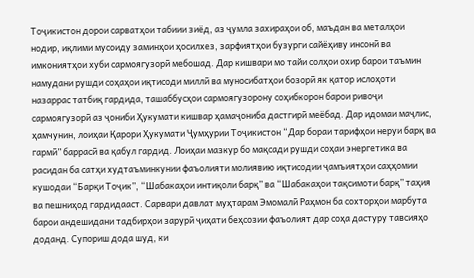Тоҷикистон дорои сарватҳои табиии зиёд, аз ҷумла захираҳои об, маъдан ва металҳои нодир, иқлими мусоиду заминҳои ҳосилхез, зарфиятҳои бузурги сайёҳиву инсонӣ ва имкониятҳои хуби сармоягузорӣ мебошад. Дар кишвари мо тайи солҳои охир барои таъмин намудани рушди соҳаҳои иқтисоди миллӣ ва муносибатҳои бозорӣ як қатор ислоҳоти назаррас татбиқ гардида, ташаббусҳои сармоягузорону соҳибкорон барои ривоҷи сармоягузорӣ аз ҷониби Ҳукумати кишвар ҳамаҷониба дастгирӣ меёбад. Дар идомаи маҷлис, ҳамчунин, лоиҳаи Қарори Ҳукумати Ҷумҳурии Тоҷикистон “Дар бораи тарифҳои неруи барқ ва гармӣ” баррасӣ ва қабул гардид. Лоиҳаи мазкур бо мақсади рушди соҳаи энергетика ва расидан ба сатҳи худтаъминкунии фаъолияти молиявию иқтисодии ҷамъиятҳои саҳҳомии кушодаи “Барқи Тоҷик”, “Шабакаҳои интиқоли барқ” ва “Шабакаҳои тақсимоти барқ” таҳия ва пешниҳод гардидааст. Сарвари давлат муҳтарам Эмомалӣ Раҳмон ба сохторҳои марбута барои андешидани тадбирҳои зарурӣ ҷиҳати беҳсозии фаъолият дар соҳа дастуру тавсияҳо доданд. Супориш дода шуд, ки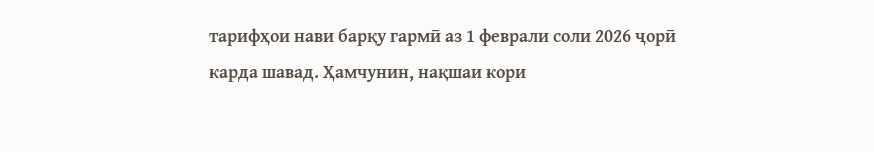тарифҳои нави барқу гармӣ аз 1 феврали соли 2026 ҷорӣ карда шавад. Ҳамчунин, нақшаи кори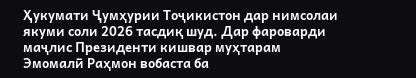Ҳукумати Ҷумҳурии Тоҷикистон дар нимсолаи якуми соли 2026 тасдиқ шуд. Дар фароварди маҷлис Президенти кишвар муҳтарам Эмомалӣ Раҳмон вобаста ба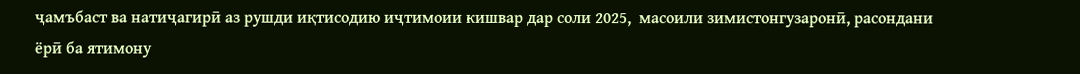ҷамъбаст ва натиҷагирӣ аз рушди иқтисодию иҷтимоии кишвар дар соли 2025,  масоили зимистонгузаронӣ, расондани ёрӣ ба ятимону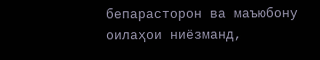бепарасторон ва маъюбону оилаҳои ниёзманд,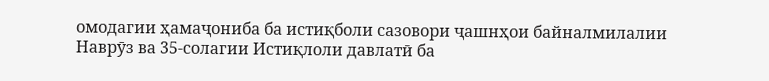омодагии ҳамаҷониба ба истиқболи сазовори ҷашнҳои байналмилалии Наврӯз ва 35-солагии Истиқлоли давлатӣ ба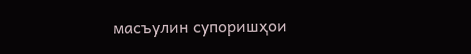масъулин супоришҳои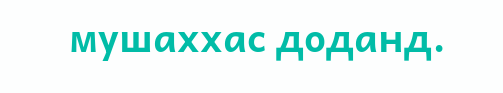мушаххас доданд.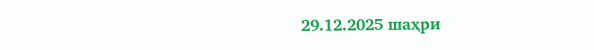29.12.2025 шаҳри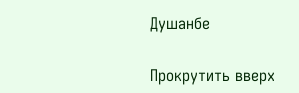Душанбе

Прокрутить вверх